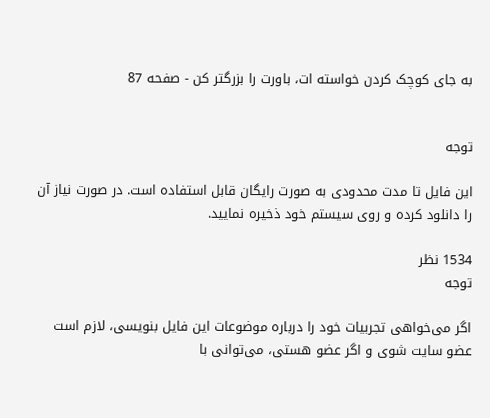به جای کوچک کردن خواسته ات، باورت را بزرگتر کن - صفحه 87


توجه

این فایل تا مدت محدودی به صورت رایگان قابل استفاده است. در صورت نیاز آن را دانلود کرده و روی سیستم خود ذخیره نمایید.

1534 نظر
توجه

اگر می‌‌خواهی تجربیات خود را درباره موضوعات این فایل بنویسی، لازم است عضو سایت شوی و اگر عضو هستی، می‌توانی با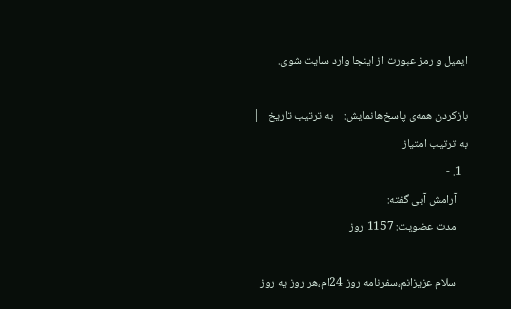ایمیل و رمز عبورت از اینجا وارد سایت شوی.

بازکردن همه‌ی پاسخ‌هانمایش:    به ترتیب تاریخ   |   به ترتیب امتیاز
  1. -
    آرامش آبی گفته:
    مدت عضویت: 1157 روز

    سلام عزیزانم،سفرنامه روز 24ام،هر روز یه روز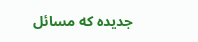جدیده که مسائل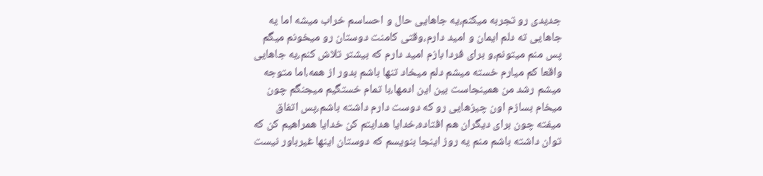جدیدی رو تجربه میکنم،یه جاهایی حال و احساسم خراب میشه اما یه جاهایی ته دلم ایمان و امید دارم،وقتی کامنت دوستان رو میخونم میگم پس منم میتونم،و برای فردا بازم امید دارم که بیشتر تلاش کنم،یه جاهایی واقعا کم میارم خسته میشم دلم میخاد تنها باشم بدور از همه،اما متوجه میشم رشد من همینجاست بین این ادمها،با تمام خستگیم میجنگم چون میخام بسازم اون چیزهایی رو که دوست دارم داشته باشم،پس اتفاق میفته چون برای دیگران هم افتاده،خدایا هدایتم کن خدایا همراهیم کن که توان داشته باشم منم یه روز اینجا بنویسم که دوستان اینها غیرباور نیست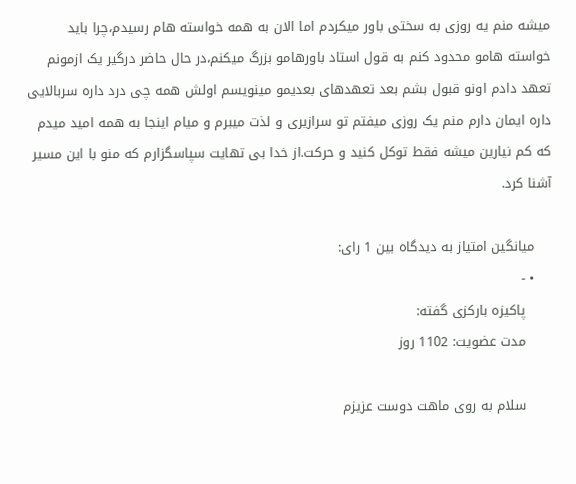میشه منم یه روزی به سختی باور میکردم اما الان به همه خواسته هام رسیدم،چرا باید خواسته هامو محدود کنم به قول استاد باورهامو بزرگ میکنم،در حال حاضر درگیر یک ازمونم تعهد دادم اونو قبول بشم بعد تعهدهای بعدیمو مینویسم اولش همه چی درد داره سربالایی داره ایمان دارم منم یک روزی میفتم تو سرازیری و لذت میبرم و میام اینجا به همه امید میدم که کم نیارین میشه فقط توکل کنید و حرکت.از خدا بی تهایت سپاسگزارم که منو با این مسیر آشنا کرد.

    میانگین امتیاز به دیدگاه بین 1 رای:
    • -
      پاکیزه بارکزی گفته:
      مدت عضویت: 1102 روز

      سلام به روی ماهت دوست عزیزم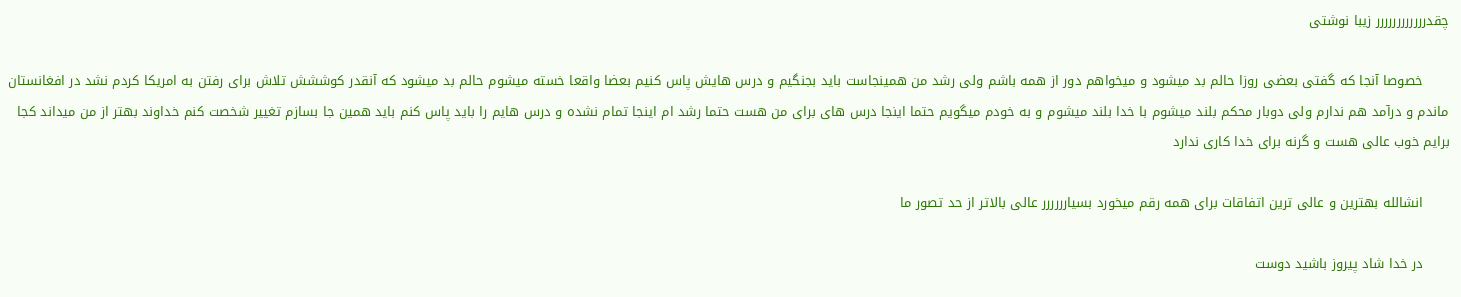چقدرررررررررررر زیبا نوشتی

      خصوصا آنجا که گفتی بعضی روزا حالم بد میشود و میخواهم دور از همه باشم ولی رشد من همینجاست باید بجنگیم و درس هایش پاس کنیم بعضا واقعا خسته میشوم حالم بد میشود که آنقدر کوششش تلاش برای رفتن به امریکا کردم نشد در افغانستان ماندم و درآمد هم ندارم ولی دوبار محکم بلند میشوم با خدا بلند میشوم و به خودم میگویم حتما اینجا درس های برای من هست حتما رشد ام اینجا تمام نشده و درس هایم را باید پاس کنم باید همین جا بسازم تغییر شخصت کنم خداوند بهتر از من میداند کجا برایم خوب عالی هست و گرنه برای خدا کاری ندارد

      انشالله بهترین و عالی ترین اتفاقات برای همه رقم میخورد بسیارررررر عالی بالاتر از حد تصور ما

      در خدا شاد پیروز باشید دوست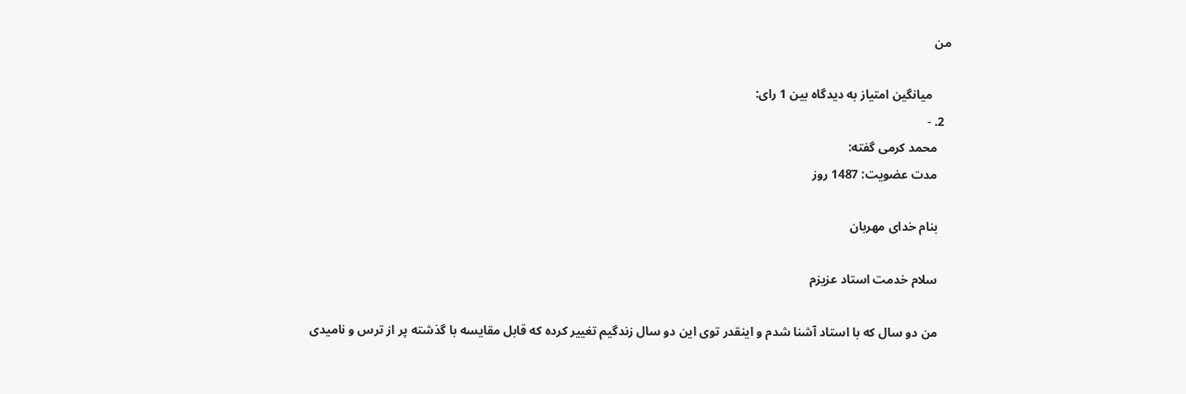من

      میانگین امتیاز به دیدگاه بین 1 رای:
  2. -
    محمد کرمی گفته:
    مدت عضویت: 1487 روز

    بنام خدای مهربان

    سلام خدمت استاد عزیزم

    من دو سال که با استاد آشنا شدم و اینقدر توی این دو سال زندگیم تغییر کرده که قابل مقایسه با گذشته پر از ترس و نامیدی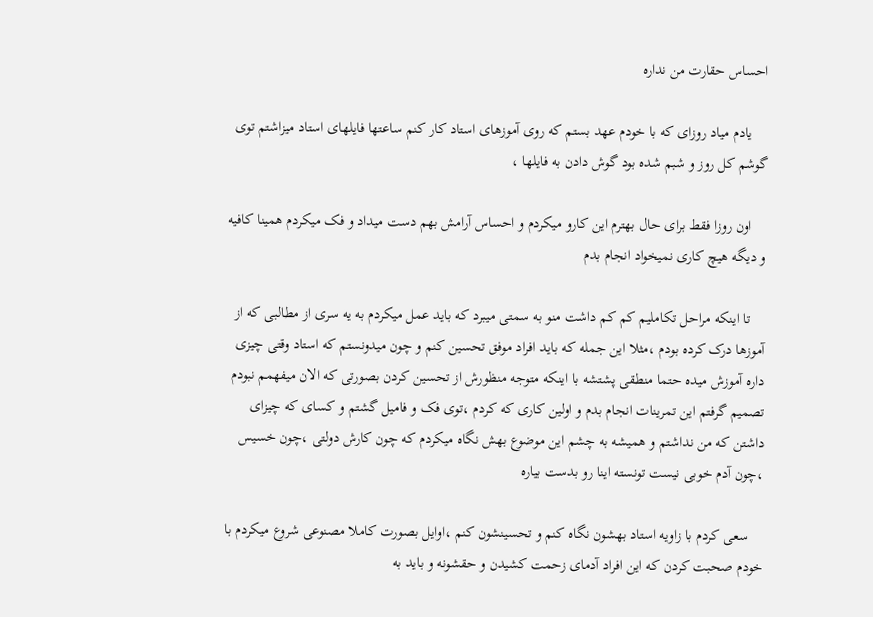احساس حقارت من نداره

    یادم میاد روزای که با خودم عهد بستم که روی آموزهای استاد کار کنم ساعتها فایلهای استاد میزاشتم توی گوشم کل روز و شبم شده بود گوش دادن به فایلها ،

    اون روزا فقط برای حال بهترم این کارو میکردم و احساس آرامش بهم دست میداد و فک میکردم همینا کافیه و دیگه هیچ کاری نمیخواد انجام بدم

    تا اینکه مراحل تکاملیم کم کم داشت منو به سمتی میبرد که باید عمل میکردم به یه سری از مطالبی که از آموزها درک کرده بودم ،مثلا این جمله که باید افراد موفق تحسین کنم و چون میدونستم که استاد وقتی چیزی داره آموزش میده حتما منطقی پشتشه با اینکه متوجه منظورش از تحسین کردن بصورتی که الان میفهمم نبودم تصمیم گرفتم این تمرینات انجام بدم و اولین کاری که کردم ،توی فک و فامیل گشتم و کسای که چیزای داشتن که من نداشتم و همیشه به چشم این موضوع بهش نگاه میکردم که چون کارش دولتی ،چون خسیس ،چون آدم خوبی نیست تونسته اینا رو بدست بیاره

    سعی کردم با زاویه استاد بهشون نگاه کنم و تحسینشون کنم ،اوایل بصورت کاملا مصنوعی شروع میکردم با خودم صحبت کردن که این افراد آدمای زحمت کشیدن و حقشونه و باید به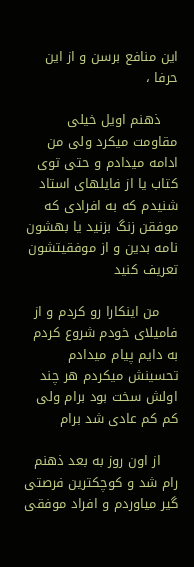این منافع برسن و از این حرفا ،

    ذهنم اویل خیلی مقاومت میکرد ولی من ادامه میدادم و حتی توی کتاب یا از فایلهای استاد شنیدم که به افرادی که موفقن زنگ بزنید یا بهشون نامه بدین و از موفقیتشون تعریف کنید

    من اینکارا رو کردم و از فامیلای خودم شروع کردم به دایم پیام میدادم تحسینش میکردم هر چند اولش سخت بود برام ولی کم کم عادی شد برام

    از اون روز به بعد ذهنم رام شد و کوچکترین فرصتی گیر میاوردم و افراد موفقی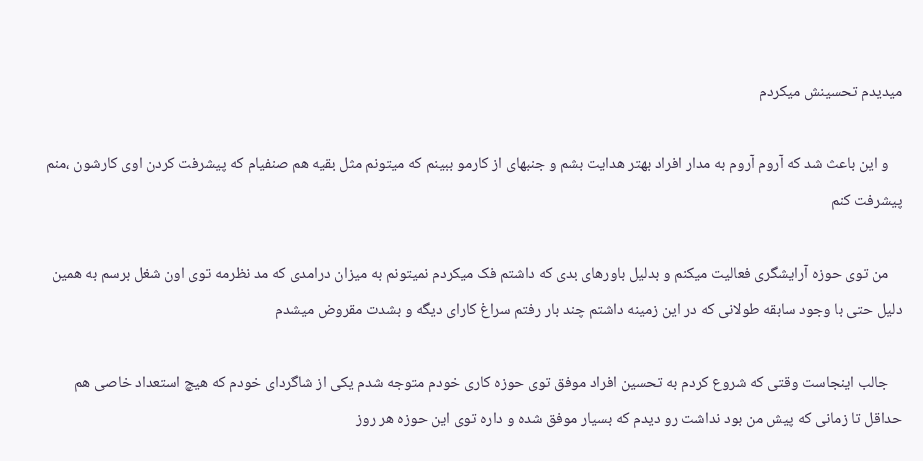میدیدم تحسینش میکردم

    و این باعث شد که آروم آروم به مدار افراد بهتر هدایت بشم و جنبهای از کارمو ببینم که میتونم مثل بقیه هم صنفیام که پیشرفت کردن اوی کارشون ،منم پیشرفت کنم

    من توی حوزه آرایشگری فعالیت میکنم و بدلیل باورهای بدی که داشتم فک میکردم نمیتونم به میزان درامدی که مد نظرمه توی اون شغل برسم به همین دلیل حتی با وجود سابقه طولانی که در این زمینه داشتم چند بار رفتم سراغ کارای دیگه و بشدت مقروض میشدم

    جالب اینجاست وقتی که شروع کردم به تحسین افراد موفق توی حوزه کاری خودم متوجه شدم یکی از شاگردای خودم که هیچ استعداد خاصی هم حداقل تا زمانی که پیش من بود نداشت رو دیدم که بسیار موفق شده و داره توی این حوزه هر روز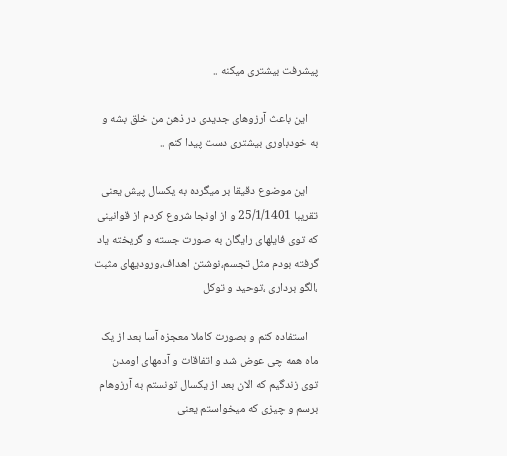پیشرفت بیشتری میکنه ..

    این باعث آرزوهای جدیدی در ذهن من خلق بشه و به خودباوری بیشتری دست پیدا کنم ..

    این موضوع دقیقا بر میگرده به یکسال پیش یعنی تقریبا 25/1/1401 و از اونجا شروع کردم از قوانینی که توی فایلهای رایگان به صورت جسته و گریخته یاد گرفته بودم مثل تجسم،نوشتن اهداف،ورودیهای مثبت ،الگو برداری ،توحید و توکل

    استفاده کنم و بصورت کاملا معجزه آسا بعد از یک ماه همه چی عوض شد و اتفاقات و آدمهای اومدن توی زندگیم که الان بعد از یکسال تونستم به آرزوهام برسم و چیزی که میخواستم یعنی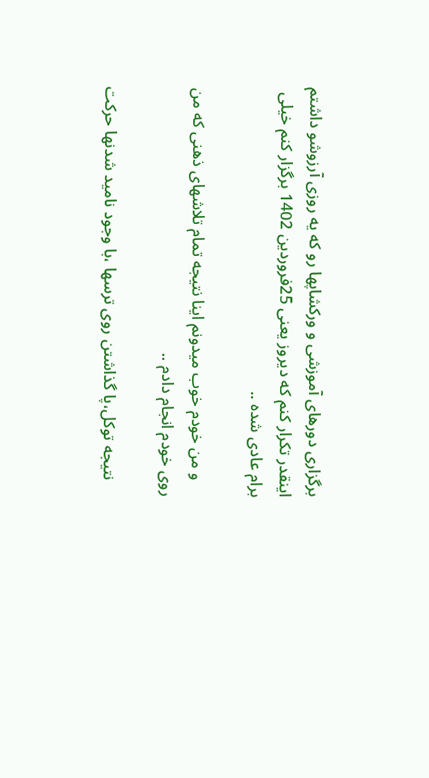برگزاری دورهای آموزشی و ورکشاپها رو که یه روزی آرزوشو داشتم اینقدر تکرار کنم که دیروز یعنی 25فروردین 1402 برگزار کنم خیلی برام عادی شده ..

    و من خودم خوب میدونم اینا نتیجه تمام تلاشهای ذهنی که من روی خودم انجام دادم ..

    نتیجه توکل،پا گذاشتن روی ترسها ،با وجود نامید شدنها حرکت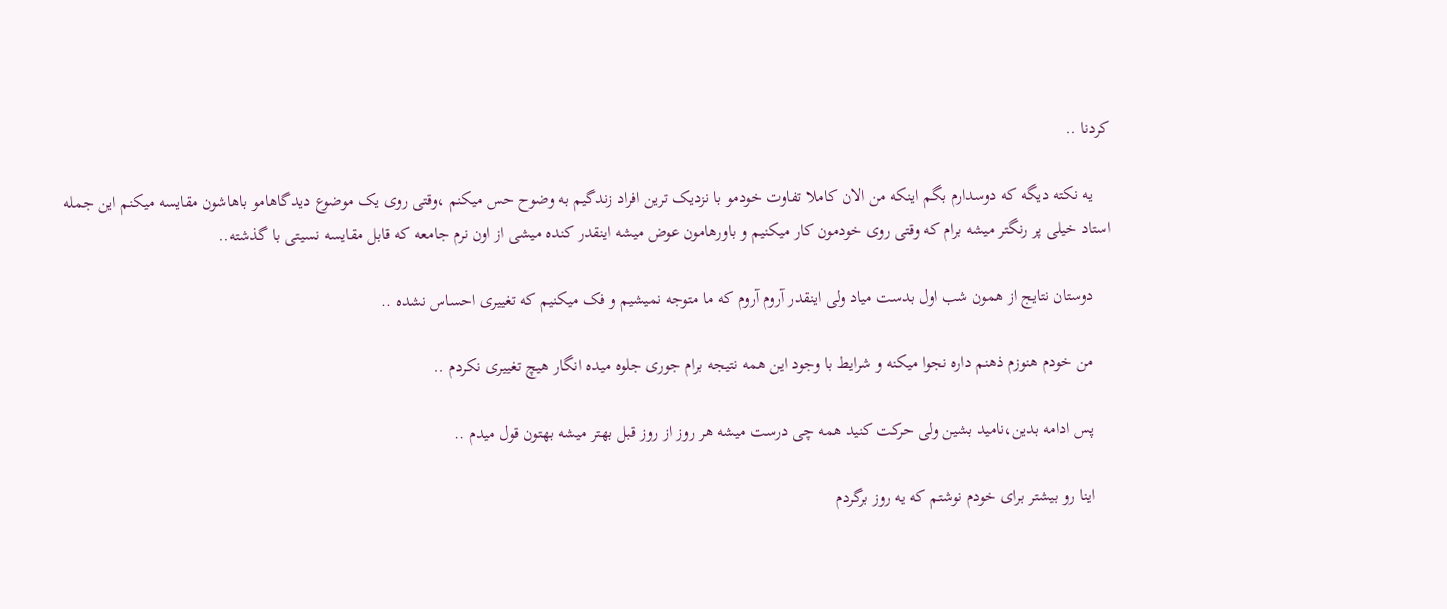کردنا ..

    یه نکته دیگه که دوسدارم بگم اینکه من الان کاملا تفاوت خودمو با نزدیک ترین افراد زندگیم به وضوح حس میکنم ،وقتی روی یک موضوع دیدگاهامو باهاشون مقایسه میکنم این جمله استاد خیلی پر رنگتر میشه برام که وقتی روی خودمون کار میکنیم و باورهامون عوض میشه اینقدر کنده میشی از اون نرم جامعه که قابل مقایسه نسیتی با گذشته..

    دوستان نتایج از همون شب اول بدست میاد ولی اینقدر آروم آروم که ما متوجه نمیشیم و فک میکنیم که تغییری احساس نشده ..

    من خودم هنوزم ذهنم داره نجوا میکنه و شرایط با وجود این همه نتیجه برام جوری جلوه میده انگار هیچ تغییری نکردم ..

    پس ادامه بدین،نامید بشین ولی حرکت کنید همه چی درست میشه هر روز از روز قبل بهتر میشه بهتون قول میدم ..

    اینا رو بیشتر برای خودم نوشتم که یه روز برگردم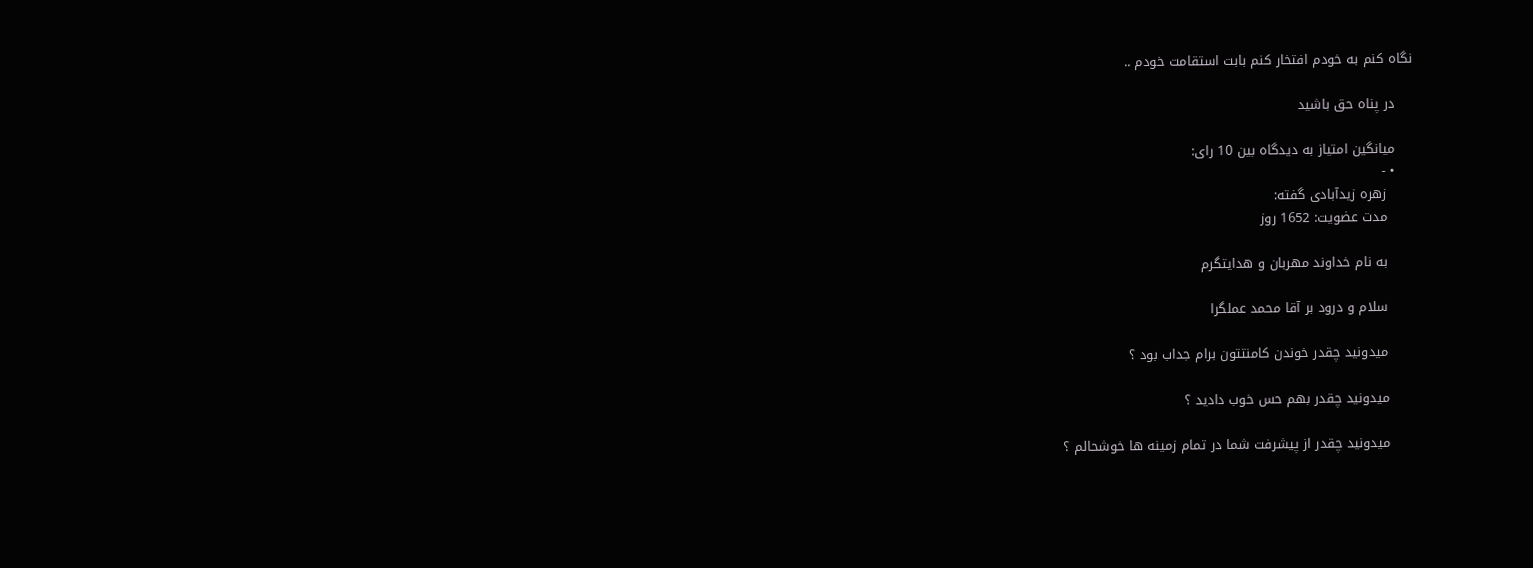نگاه کنم به خودم افتخار کنم بابت استقامت خودم ..

    در پناه حق باشید

    میانگین امتیاز به دیدگاه بین 10 رای:
    • -
      زهره زیدآبادی گفته:
      مدت عضویت: 1652 روز

      به نام خداوند مهربان و هدایتگرم

      سلام و درود بر آقا محمد عملگرا

      میدونید چقدر خوندن کامنتتون برام جداب بود ؟

      میدونید چقدر بهم حس خوب دادید ؟

      میدونید چقدر از پیشرفت شما در تمام زمینه ها خوشحالم ؟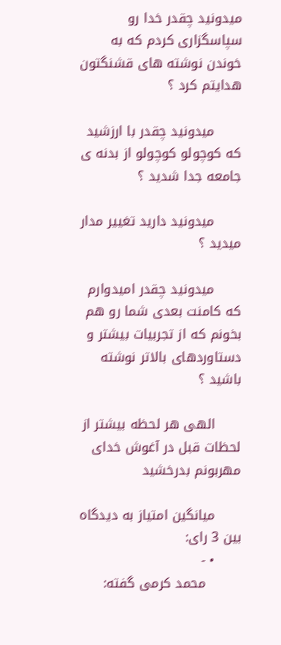میدونید چقدر خدا رو سپاسگزاری کردم که به خوندن نوشته های قشنگتون هدایتم کرد ؟

      میدونید چقدر با ارزشید که کوچولو کوچولو از بدنه ی جامعه جدا شدید ؟

      میدونید دارید تغییر مدار میدید ؟

      میدونید چقدر امیدوارم که کامنت بعدی شما رو هم بخونم که از تجربیات بیشتر و دستاوردهای بالاتر نوشته باشید ؟

      الهی هر لحظه بیشتر از لحظات قبل در آغوش خدای مهربونم بدرخشید

      میانگین امتیاز به دیدگاه بین 3 رای:
      • -
        محمد کرمی گفته: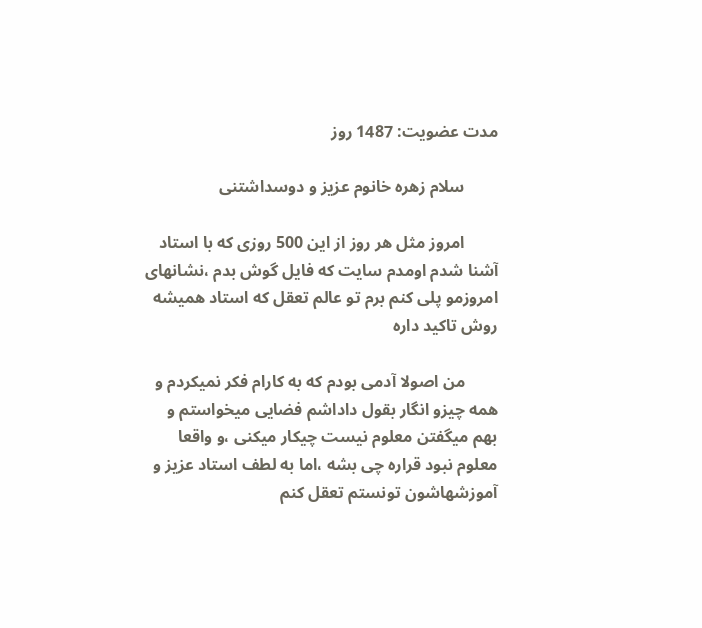مدت عضویت: 1487 روز

        سلام زهره خانوم عزیز و دوسداشتنی

        امروز مثل هر روز از این 500 روزی که با استاد آشنا شدم اومدم سایت که فایل گوش بدم ،نشانهای امروزمو پلی کنم برم تو عالم تعقل که استاد همیشه روش تاکید داره

        من اصولا آدمی بودم که به کارام فکر نمیکردم و همه چیزو انگار بقول داداشم فضایی میخواستم و بهم میگفتن معلوم نیست چیکار میکنی ،و واقعا معلوم نبود قراره چی بشه ،اما به لطف استاد عزیز و آموزشهاشون تونستم تعقل کنم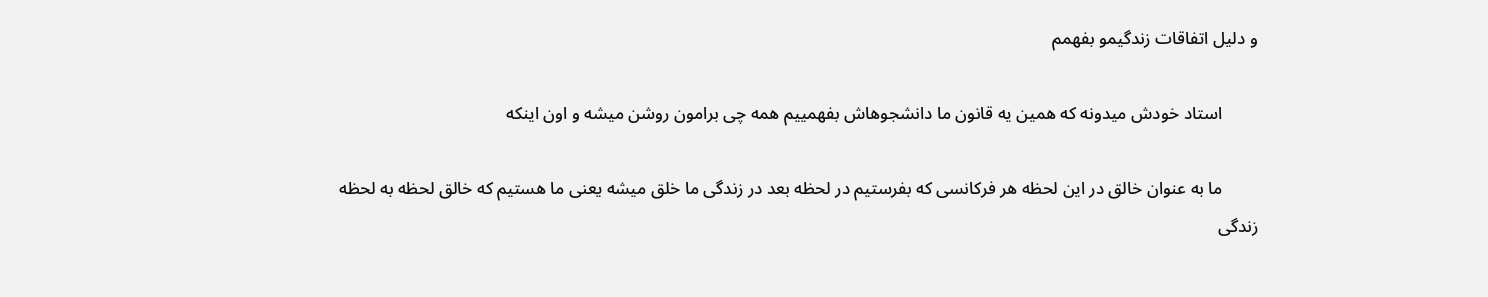و دلیل اتفاقات زندگیمو بفهمم

        استاد خودش میدونه که همین یه قانون ما دانشجوهاش بفهمییم همه چی برامون روشن میشه و اون اینکه

        ما به عنوان خالق در این لحظه هر فرکانسی که بفرستیم در لحظه بعد در زندگی ما خلق میشه یعنی ما هستیم که خالق لحظه به لحظه زندگی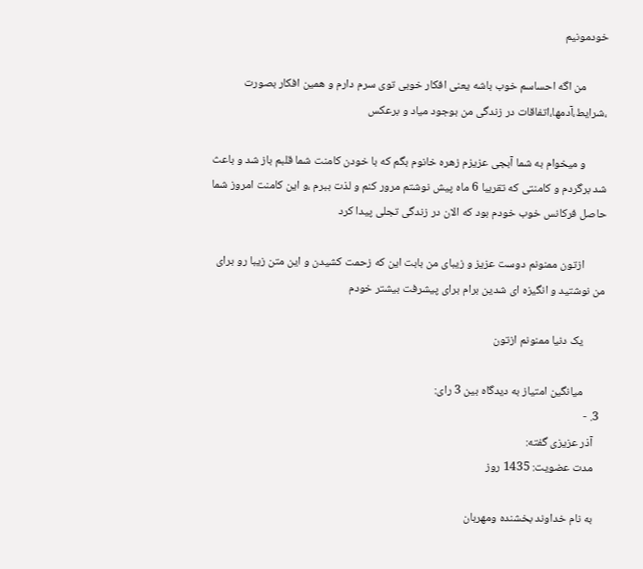خودمونیم

        من اگه احساسم خوب باشه یعنی افکار خوبی توی سرم دارم و همین افکار بصورت ،شرایط،آدمها،اتفاقات در زندگی من بوجود میاد و برعکس

        و میخوام به شما آبجی عزیزم زهره خانوم بگم که با خودن کامنت شما قلبم باز شد و باعث شد برگردم و کامنتی که تقریبا 6 ماه پیش نوشتم مرور کنم و لذت ببرم ،و این کامنت امروز شما حاصل فرکانس خوب خودم بود که الان در زندگی تجلی پیدا کرد

        ازتون ممنونم دوست عزیز و زیبای من بابت این که زحمت کشیدن و این متن زیبا رو برای من نوشتید و انگیزه ای شدین برام برای پیشرفت بیشتر خودم

        یک دنیا ممنونم ازتون

        میانگین امتیاز به دیدگاه بین 3 رای:
  3. -
    آذر عزیزی گفته:
    مدت عضویت: 1435 روز

    به نام خداوند بخشنده ومهربان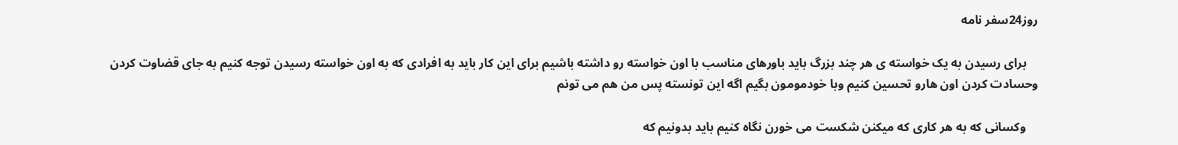روز24سفر نامه

    برای رسیدن به یک خواسته ی هر چند بزرگ باید باورهای مناسب با اون خواسته رو داشته باشیم برای این کار باید به افرادی که به اون خواسته رسیدن توجه کنیم به جای قضاوت کردن وحسادت کردن اون هارو تحسین کنیم وبا خودمومون بگیم اگه این تونسته پس من هم می تونم

    وکسانی که به هر کاری که میکنن شکست می خورن نگاه کنیم باید بدونیم که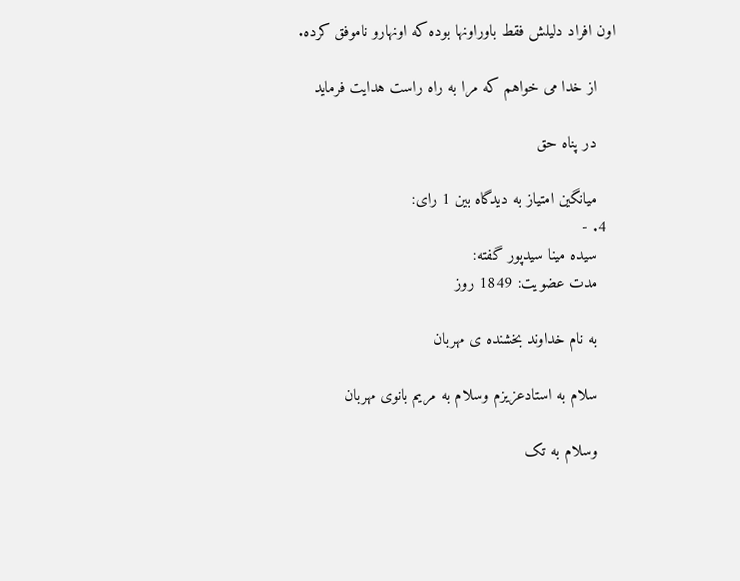اون افراد دلیلش فقط باوراونها بوده که اونهارو ناموفق کرده.

    از خدا می خواهم که مرا به راه راست هدایت فرماید

    در پناه حق

    میانگین امتیاز به دیدگاه بین 1 رای:
  4. -
    سیده مینا سیدپور گفته:
    مدت عضویت: 1849 روز

    به نام خداوند بخشنده ی مهربان

    سلام به استادعزیزم وسلام به مریم بانوی مهربان

    وسلام به تک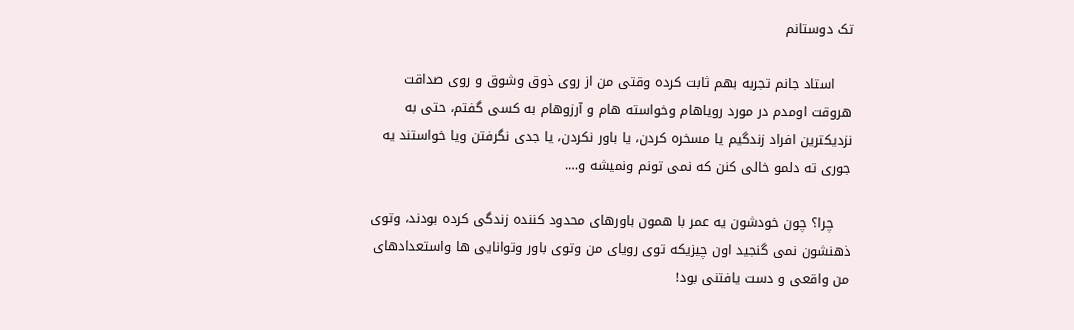تک دوستانم

    استاد جانم تجربه بهم ثابت کرده وقتی من از روی ذوق وشوق و روی صداقت هروقت اومدم در مورد رویاهام وخواسته هام و آرزوهام به کسی گفتم، حتی به نزدیکترین افراد زندگیم یا مسخره کردن، یا باور نکردن، یا جدی نگرفتن ویا خواستند یه جوری ته دلمو خالی کنن که نمی تونم ونمیشه و….

    چرا؟ چون خودشون یه عمر با همون باورهای محدود کننده زندگی کرده بودند، وتوی ذهنشون نمی گنجید اون چیزیکه توی رویای من وتوی باور وتوانایی ها واستعدادهای من واقعی و دست یافتنی بود!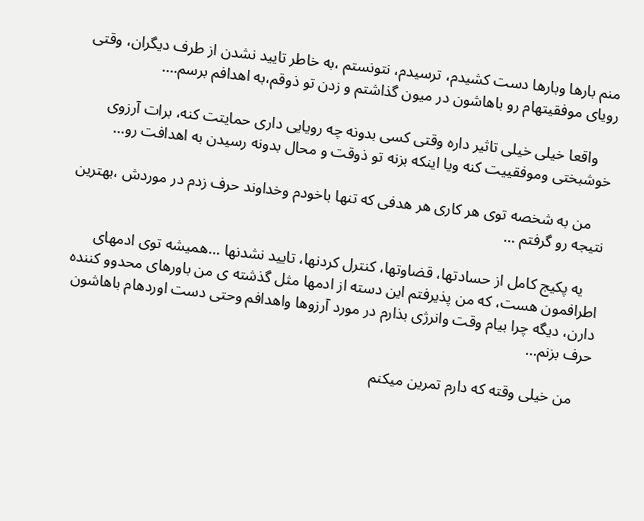منم بارها وبارها دست کشیدم، ترسیدم، نتونستم ،به خاطر تایید نشدن از طرف دیگران، وقتی رویای موفقیتهام رو باهاشون در میون گذاشتم و زدن تو ذوقم،به اهدافم برسم….

    واقعا خیلی خیلی تاثیر داره وقتی کسی بدونه چه رویایی داری حمایتت کنه، برات آرزوی خوشبختی وموفقییت کنه ویا اینکه بزنه تو ذوقت و محال بدونه رسیدن به اهدافت رو…

    من به شخصه توی هر کاری هر هدفی که تنها باخودم وخداوند حرف زدم در موردش ،بهترین نتیجه رو گرفتم …

    یه پکیج کامل از حسادتها، قضاوتها، کنترل کردنها، تایید نشدنها …همیشه توی ادمهای اطرافمون هست، که من پذیرفتم این دسته از ادمها مثل گذشته ی من باورهای محدوو کننده دارن، دیگه چرا بیام وقت وانرژی بذارم در مورد آرزوها واهدافم وحتی دست اوردهام باهاشون حرف بزنم…

    من خیلی وقته که دارم تمرین میکنم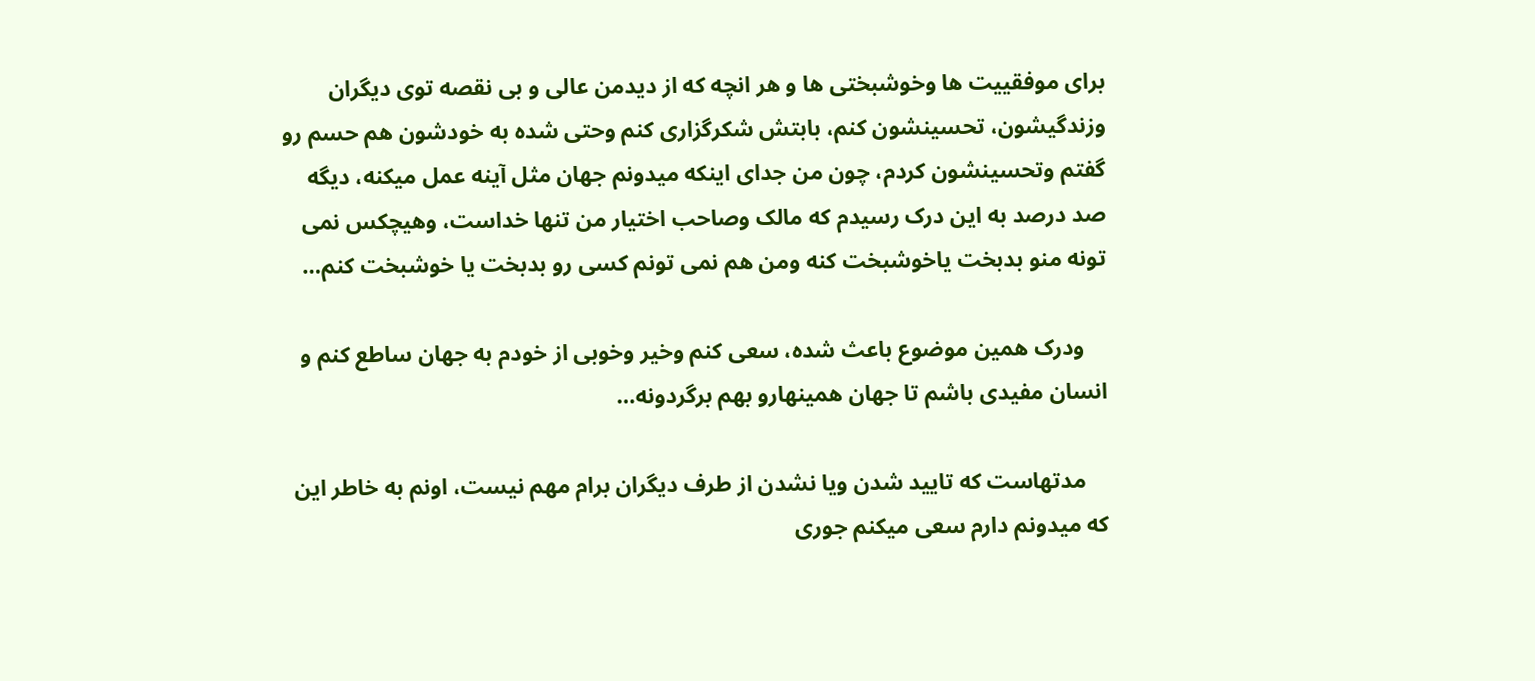برای موفقییت ها وخوشبختی ها و هر انچه که از دیدمن عالی و بی نقصه توی دیگران وزندگیشون، تحسینشون کنم، بابتش شکرگزاری کنم وحتی شده به خودشون هم حسم رو گفتم وتحسینشون کردم، چون من جدای اینکه میدونم جهان مثل آینه عمل میکنه، دیگه صد درصد به این درک رسیدم که مالک وصاحب اختیار من تنها خداست، وهیچکس نمی تونه منو بدبخت یاخوشبخت کنه ومن هم نمی تونم کسی رو بدبخت یا خوشبخت کنم…

    ودرک همین موضوع باعث شده، سعی کنم وخیر وخوبی از خودم به جهان ساطع کنم و انسان مفیدی باشم تا جهان همینهارو بهم برگردونه…

    مدتهاست که تایید شدن ویا نشدن از طرف دیگران برام مهم نیست، اونم به خاطر این که میدونم دارم سعی میکنم جوری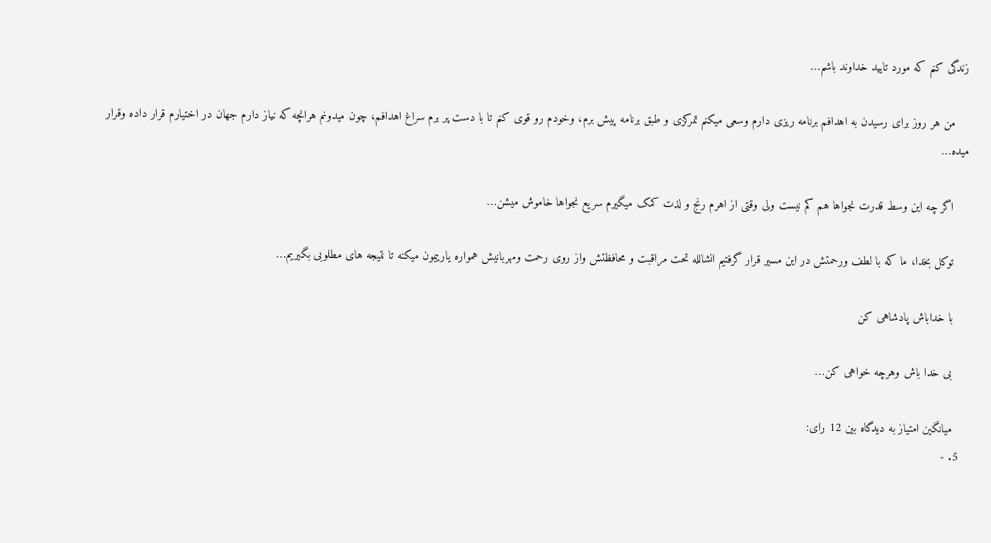زندگی کنم که مورد تایید خداوند باشم…

    من هر روز برای رسیدن به اهدافم برنامه ریزی دارم وسعی میکنم تمرکزی و طبق برنامه پیش برم، وخودم رو قوی کنم تا با دست پر برم سراغ اهدافم، چون میدونم هرانچه که نیاز دارم جهان در اختیارم قرار داده وقرار میده…

    اگر چه این وسط قدرت نجواها هم کم نیست ولی وقتی از اهرم رنج و لذت کمک میگیرم سریع نجواها خاموش میشن…

    توکل بخدا، ما که با لطف ورحمتش در این مسیر قرار گرفتیم انشالله تحت مراقبت و محافظتش واز روی رحمت ومهربانیش همواره یارییمون میکنه تا نتیجه های مطلوبی بگیریم…

    با خداباش پادشاهی کن

    بی خدا باش وهرچه خواهی کن…

    میانگین امتیاز به دیدگاه بین 12 رای:
  5. -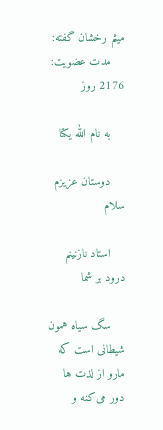میثم رخشان گفته:
    مدت عضویت: 2176 روز

    به نام الله یکتا

    دوستان عزیزم سلام

    استاد نازنینم درود بر شما

    سگ سیاه همون شیطانی است که مارو از لذت ها دور می‌کنه و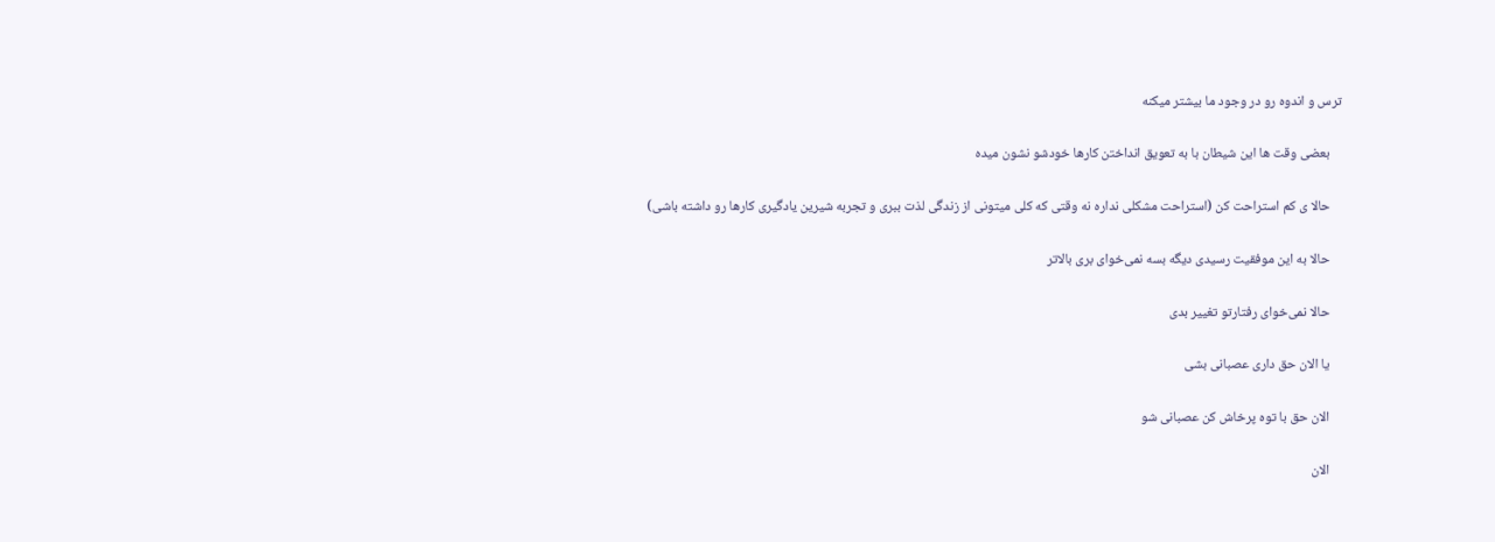ترس و اندوه رو در وجود ما بیشتر میکنه

    بعضی وقت ها این شیطان با به تعویق انداختن کارها خودشو نشون میده

    حالا ی کم استراحت کن (استراحت مشکلی نداره نه وقتی که کلی میتونی از زندگی لذت ببری و تجربه شیرین یادگیری کارها رو داشته باشی)

    حالا به این موفقیت رسیدی دیگه بسه نمی‌خوای بری بالاتر

    حالا نمی‌خوای رفتارتو تغییر بدی

    یا الان حق داری عصبانی بشی

    الان حق با توه پرخاش کن عصبانی شو

    الان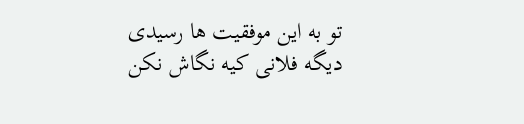تو به این موفقیت ها رسیدی دیگه فلانی کیه نگاش نکن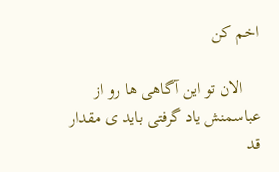اخم کن

    الان تو این آگاهی ها رو از عباسمنش یاد گرفتی باید ی مقدار قد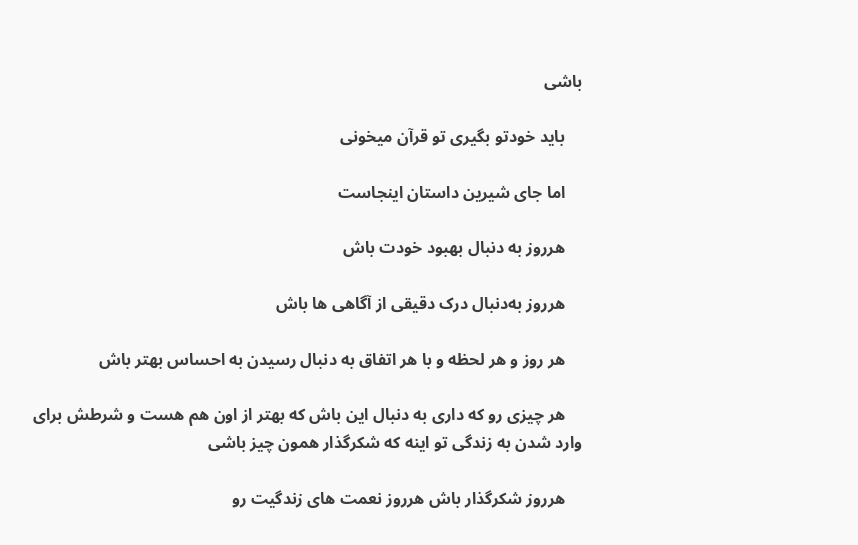باشی

    باید خودتو بگیری تو قرآن میخونی

    اما جای شیرین داستان اینجاست

    هرروز به دنبال بهبود خودت باش

    هرروز به‌دنبال درک دقیقی از آگاهی ها باش

    هر روز و هر لحظه و با هر اتفاق به دنبال رسیدن به احساس بهتر باش

    هر چیزی رو که داری به دنبال این باش که بهتر از اون هم هست و شرطش برای وارد شدن به زندگی تو اینه که شکرگذار همون چیز باشی

    هرروز شکرگذار باش هرروز نعمت های زندگیت رو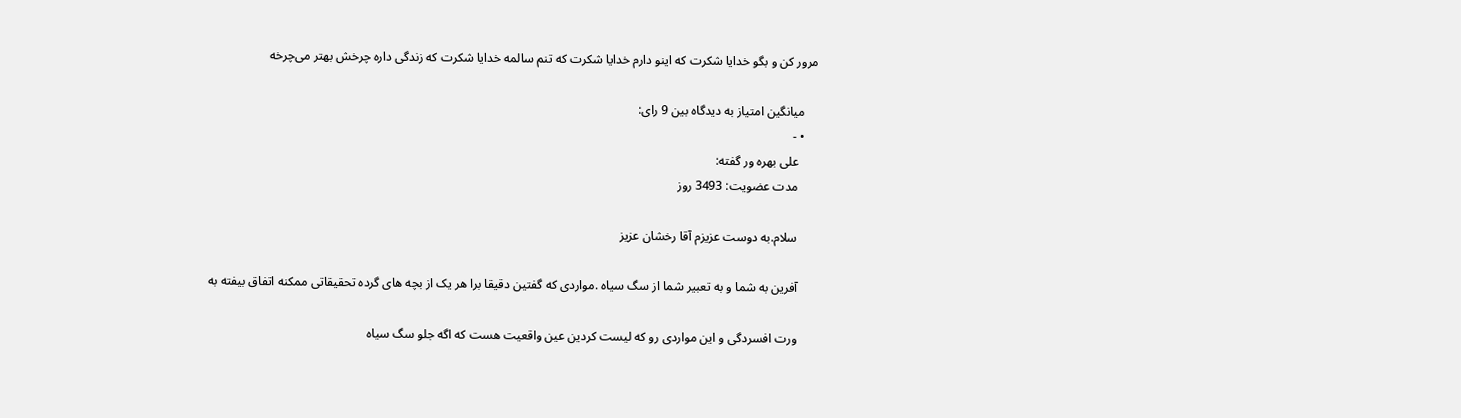مرور کن و بگو خدایا شکرت که اینو دارم خدایا شکرت که تنم سالمه خدایا شکرت که زندگی داره چرخش بهتر می‌چرخه

    میانگین امتیاز به دیدگاه بین 9 رای:
    • -
      علی بهره ور گفته:
      مدت عضویت: 3493 روز

      سلام.به دوست عزیزم آقا رخشان عزیز

      آفرین به شما و به تعبیر شما از سگ سیاه .مواردی که گفتین دقیقا برا هر یک از بچه های گرده تحقیقاتی ممکنه اتفاق بیفته به

      ورت افسردگی و این مواردی رو که لیست کردین عین واقعیت هست که اگه جلو سگ سیاه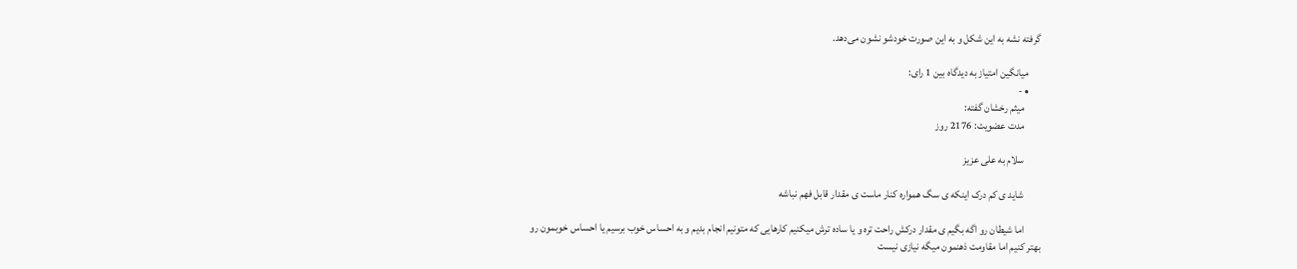گرفته نشه به این شکل و به این صورت خودشو نشون می‌دهد.

      میانگین امتیاز به دیدگاه بین 1 رای:
      • -
        میثم رخشان گفته:
        مدت عضویت: 2176 روز

        سلام به علی عزیز

        شاید ی کم درک اینکه ی سگ همواره کنار ماست ی مقدار قابل فهم نباشه

        اما شیطان رو اگه بگیم ی مقدار درکش راحت تره و یا ساده ترش میکنیم کارهایی که متونیم انجام بدیم و به احساس خوب برسیم یا احساس خوبمون رو بهتر کنیم اما مقاومت ذهنمون میگه نیازی نیست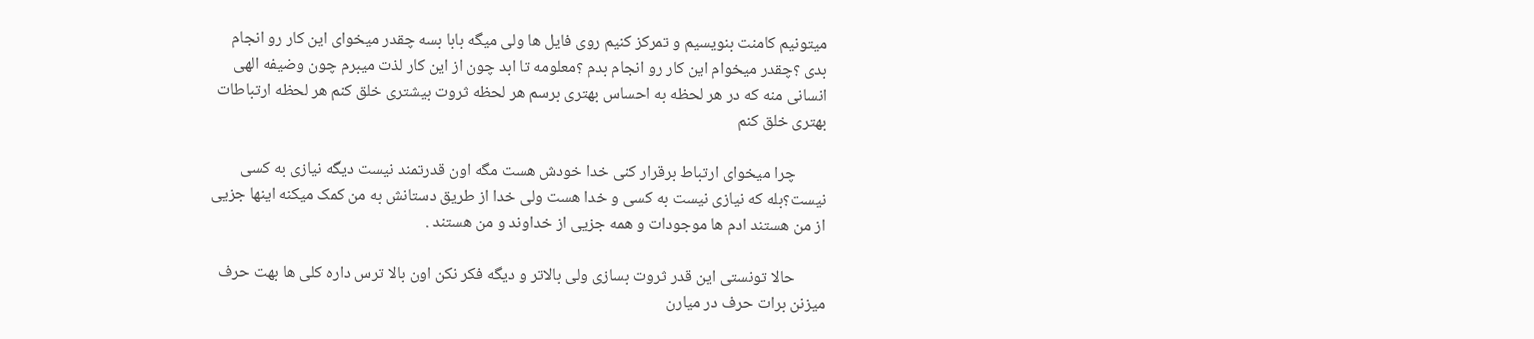میتونیم کامنت بنویسیم و تمرکز کنیم روی فایل ها ولی میگه بابا بسه چقدر میخوای این کار رو انجام بدی ؟چقدر میخوام این کار رو انجام بدم ؟معلومه تا ابد چون از این کار لذت میبرم چون وضیفه الهی انسانی منه که در هر لحظه به احساس بهتری برسم هر لحظه ثروت بیشتری خلق کنم هر لحظه ارتباطات بهتری خلق کنم

        چرا میخوای ارتباط برقرار کنی خدا خودش هست مگه اون قدرتمند نیست دیگه نیازی به کسی نیست؟بله که نیازی نیست به کسی و خدا هست ولی خدا از طریق دستانش به من کمک میکنه اینها جزیی از من هستند ادم ها موجودات و همه جزیی از خداوند و من هستند .

        حالا تونستی این قدر ثروت بسازی ولی بالاتر و دیگه فکر نکن اون بالا ترس داره کلی ها بهت حرف میزنن برات حرف در میارن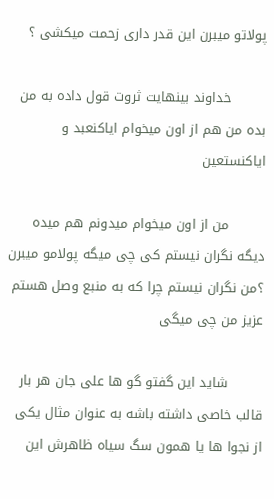پولاتو میبرن این قدر داری زحمت میکشی ؟

        خداوند بینهایت ثروت قول داده به من بده من هم از اون میخوام ایاکنعبد و ایاکنستعین

        من از اون میخوام میدونم هم میده دیگه نگران نیستم کی چی میگه پولامو میبرن ؟من نگران نیستم چرا که به منبع وصل هستم عزیز من چی میگی

        شاید این گفتو گو ها علی جان هر بار قالب خاصی داشته باشه به عنوان مثال یکی از نجوا ها یا همون سگ سیاه ظاهرش این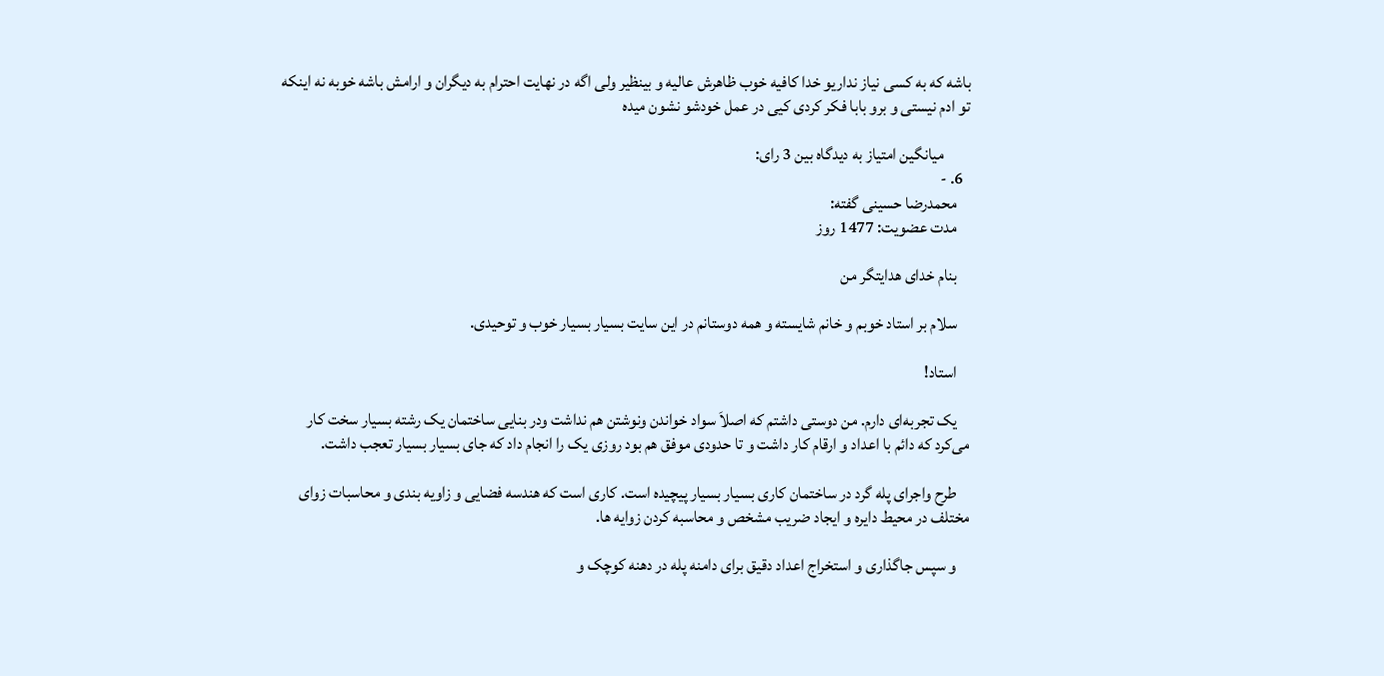باشه که به کسی نیاز نداریو خدا کافیه خوب ظاهرش عالیه و بینظیر ولی اگه در نهایت احترام به دیگران و ارامش باشه خوبه نه اینکه تو ادم نیستی و برو بابا فکر کردی کیی در عمل خودشو نشون میده

        میانگین امتیاز به دیدگاه بین 3 رای:
  6. -
    محمدرضا حسینی گفته:
    مدت عضویت: 1477 روز

    بنام خدای هدایتگر من

    سلام بر استاد خوبم و خانم شایسته و همه دوستانم در این سایت بسیار بسیار خوب و توحیدی.

    استاد!

    یک تجربه‌ای دارم. من دوستی داشتم که اصلاَ سواد خواندن ونوشتن هم نداشت ودر بنایی ساختمان یک رشته بسیار سخت کار می‌کرد که دائم با اعداد و ارقام کار داشت و تا حدودی موفق هم بود روزی یک را انجام داد که جای بسیار بسیار تعجب داشت.

    طرح واجرای پله گرد در ساختمان کاری بسیار بسیار پیچیده است. کاری است که هندسه فضایی و زاویه‌ بندی و محاسبات زوای مختلف در محیط دایره و ایجاد ضریب مشخص و محاسبه کردن زوایه ها.

    و سپس جاگذاری و استخراج اعداد دقیق برای دامنه پله در دهنه کوچک و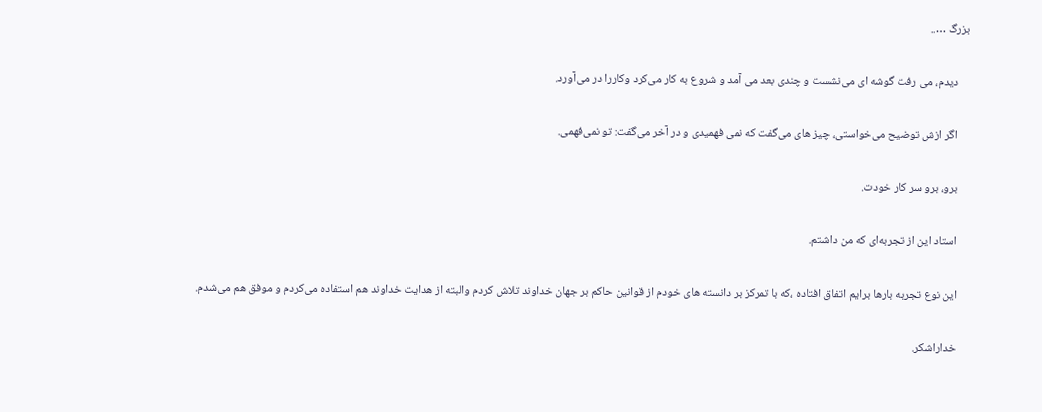بزرگ …..

    دیدم، می رفت گوشه ای می‌نشست و چندی بعد می آمد و شروع به کار می‌کرد وکاررا در می‌آورد.

    اگر ازش توضیح می‌خواستی، چیز های می‌گفت که نمی فهمیدی و در آخر می‌گفت: تو نمی‌فهمی.

    برو، برو سر کار خودت.

    استاد این از تجربه‌ای که من داشتم.

    این نوع تجربه بارها برایم اتفاق افتاده ،که با تمرکز بر دانسته های خودم از قوانین حاکم بر جهان خداوند تلاش کردم والبته از هدایت خداوند هم استفاده می‌کردم و موفق هم می‌شدم.

    خداراشکر.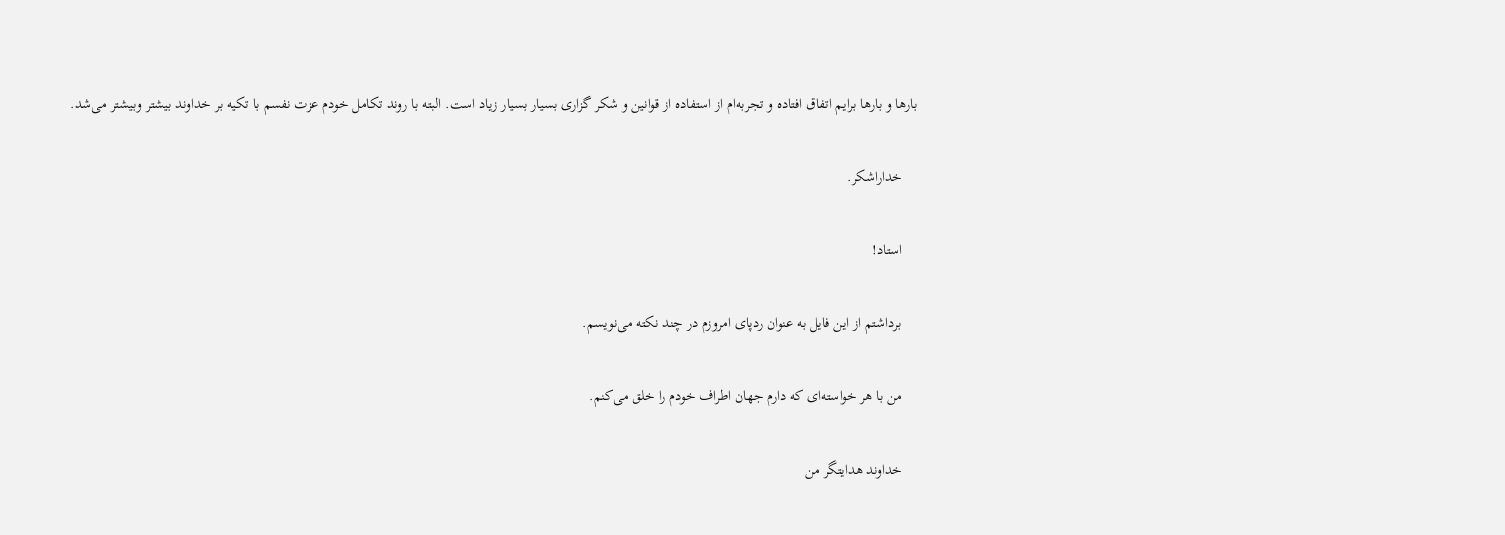بارها و بارها برایم اتفاق افتاده و تجربه‌ام از استفاده از قوانین و شکر گزاری بسیار بسیار زیاد است. البته با روند تکامل خودم عزت نفسم با تکیه بر خداوند بیشتر وبیشتر می‌شد.

    خداراشکر.

    استاد!

    برداشتم از این فایل به عنوان ردپای امروزم در چند نکته می‌نویسم.

    من با هر خواسته‌ای که دارم جهان اطراف خودم را خلق می‌کنم.

    خداوند هدایتگر من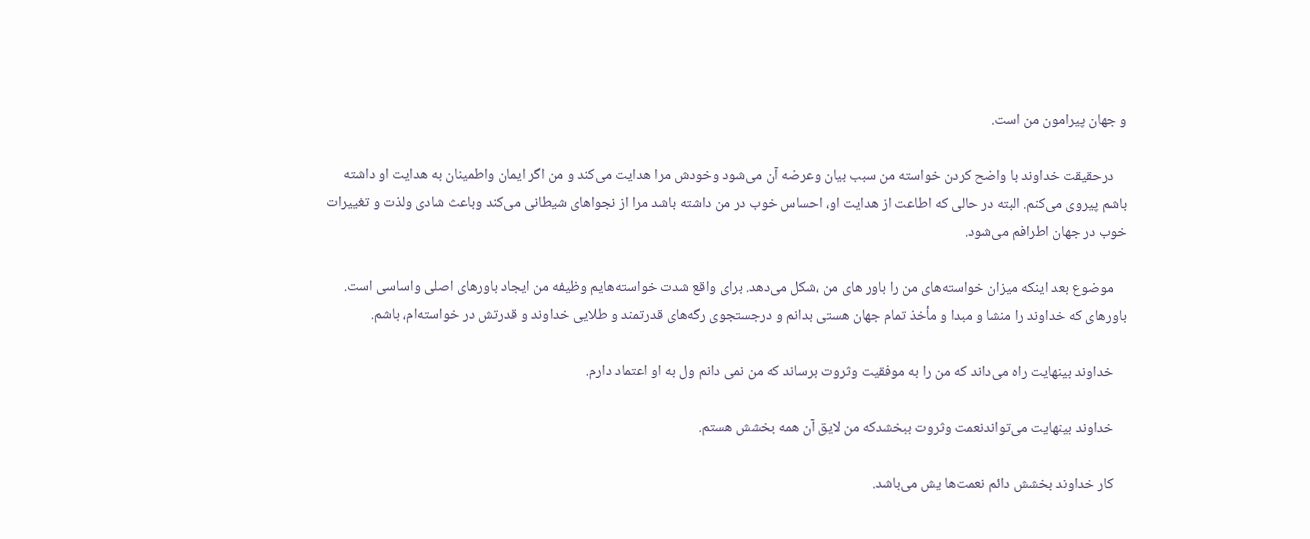و جهان پیرامون من است.

    درحقیقت خداوند با واضح کردن خواسته من سبب بیان وعرضه آن می‌شود وخودش مرا هدایت می‌کند و من اگر ایمان واطمینان به هدایت او داشته باشم پیروی می‌کنم. البته در حالی که اطاعت از هدایت او، احساس خوب در من داشته باشد مرا از نجواهای شیطانی می‌کند وباعث شادی ولذت و تغییرات خوب در جهان اطرافم می‌شود.

    موضوع بعد اینکه میزان خواسته‌های من را باور های من ،شکل می‌دهد. برای واقع شدت خواسته‌هایم وظیفه من ایجاد باورهای اصلی واساسی است. باورهای که خداوند را منشا و مبدا و مأخذ تمام جهان هستی بدانم و درجستجوی رگه‌های قدرتمند و طلایی خداوند و قدرتش در خواسته‌ام، باشم.

    خداوند بینهایت راه می‌داند که من را به موفقیت وثروت برساند که من نمی دانم ول به او اعتماد دارم.

    خداوند بینهایت می‌تواندنعمت وثروت ببخشدکه من لایق آن همه بخشش هستم.

    کار خداوند بخشش دائم نعمت‌ها یش می‌باشد.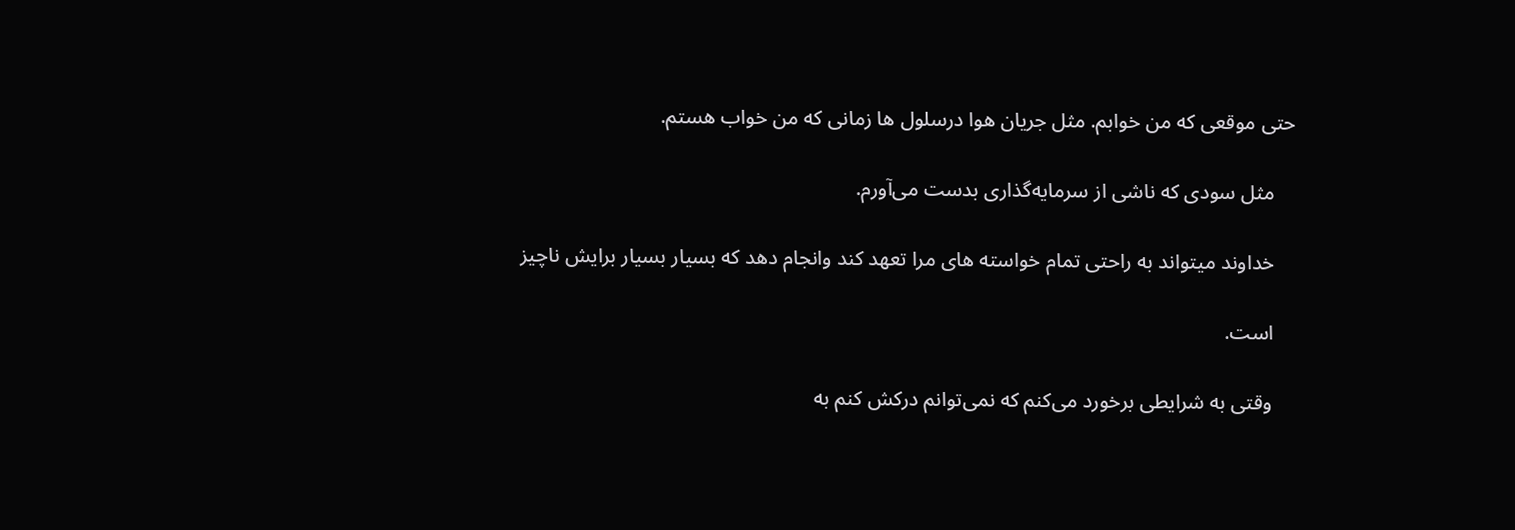حتی موقعی که‌ من خوابم. مثل جریان هوا درسلول ها زمانی که من خواب هستم.

    مثل سودی که ناشی از سرمایه‌گذاری بدست می‌آورم.

    خداوند میتواند به راحتی تمام خواسته های مرا تعهد کند وانجام دهد که بسیار بسیار برایش ناچیز

    است.

    وقتی به شرایطی برخورد می‌کنم که نمی‌توانم درکش کنم به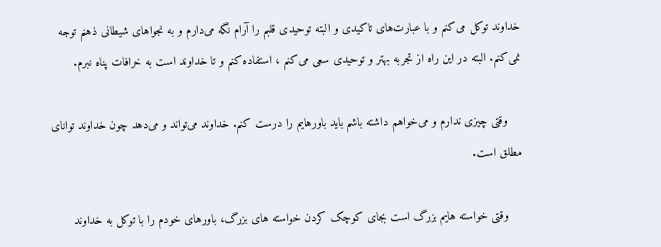خداوند توکل می‌کنم و با عبارت‌های تاکیدی و البته توحیدی قلبم را آرام نگه می‌دارم و به نجواهای شیطانی ذهنم توجه نمی‌کنم. البته در این راه از تجربه بهتر و توحیدی سعی می‌کنم ، استفاده کنم و تا خداوند است به خرافات پناه نبرم.

    وقتی چیزی ندارم و می‌خواهم داشته باشم باید باورهایم را درست کنم. خداوند می‌تواند و می‌دهد چون خداوند توانای مطلق است.

    وقتی خواسته‌ هایم بزرگ است بجای کوچک کردن خواسته های بزرگ، باورهای خودم را با توکل به خداوند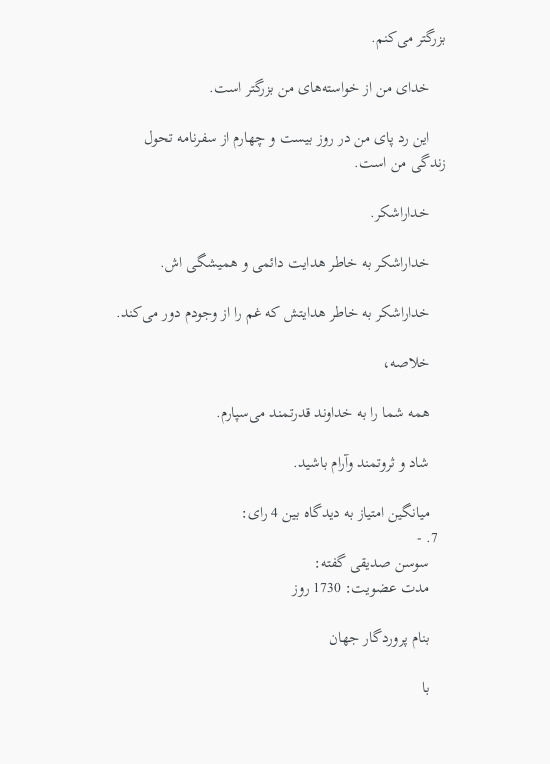بزرگتر می‌کنم.

    خدای من از خواسته‌های من بزرگتر است.

    این رد پای من در روز بیست و چهارم از سفرنامه تحول زندگی من است.

    خداراشکر.

    خداراشکر به خاطر هدایت دائمی و همیشگی اش.

    خداراشکر به خاطر هدایتش که غم را از وجودم دور می‌کند.

    خلاصه،

    همه شما را به خداوند قدرتمند می‌سپارم.

    شاد و ثروتمند وآرام باشید.

    میانگین امتیاز به دیدگاه بین 4 رای:
  7. -
    سوسن صدیقی گفته:
    مدت عضویت: 1730 روز

    بنام پروردگار جهان

    با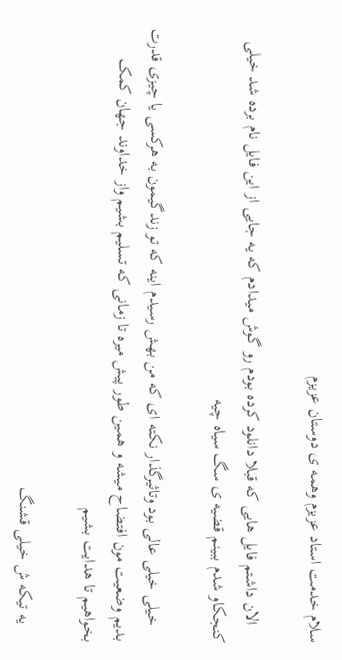سلام خدمت استاد عزیزم وهمه ی دوستان عزیزم

    الان داشتم فایل هایی که قبلا دانلود کرده بودم رو گوش میدادم که یه جایی از این فایل نام برده شد خیلی کنجکاو شدم ببینم قضیه ی سگ سیاه چیه

    خیلی خیلی عالی بود وتاثیرگذار نکته ای که من بهش رسیدم اینه که تو زندگیمون به هرکسی یا چیزی قدرت بدیم وضعیت مون افتضاح میشه و همین طور پیش میره تا زمانی که تسلیم بشیم واز خداوند جهان کمک بخواهیم تا هدایت بشیم

    یه تیکه ش خیلی قشنگ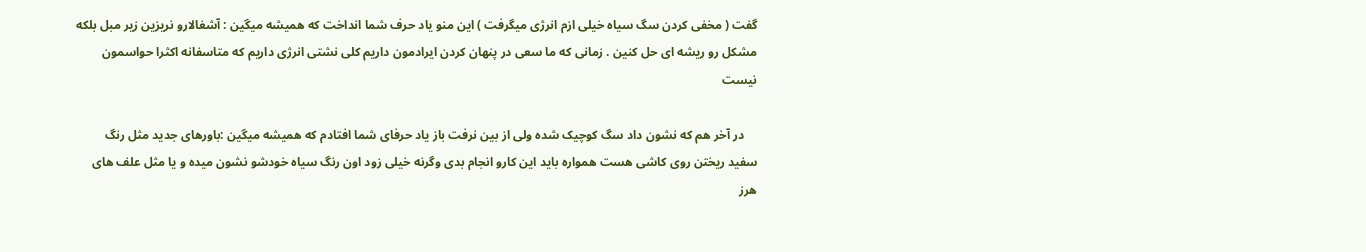گفت ( مخفی کردن سگ سیاه خیلی ازم انرژی میگرفت ) این منو یاد حرف شما انداخت که همیشه میگین : آشغالارو نریزین زیر مبل بلکه مشکل رو ریشه ای حل کنین . زمانی که ما سعی در پنهان کردن ایرادمون داریم کلی نشتی انرژی داریم که متاسفانه اکثرا حواسمون نیست

    در آخر هم که نشون داد سگ کوچیک شده ولی از بین نرفت باز یاد حرفای شما افتادم که همیشه میگین :باورهای جدید مثل رنگ سفید ریختن روی کاشی هست همواره باید این کارو انجام بدی وگرنه خیلی زود اون رنگ سیاه خودشو نشون میده و یا مثل علف های هرز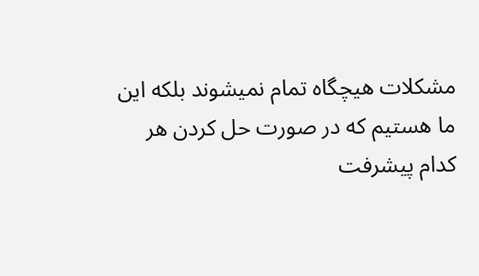مشکلات هیچگاه تمام نمیشوند بلکه این ما هستیم که در صورت حل کردن هر کدام پیشرفت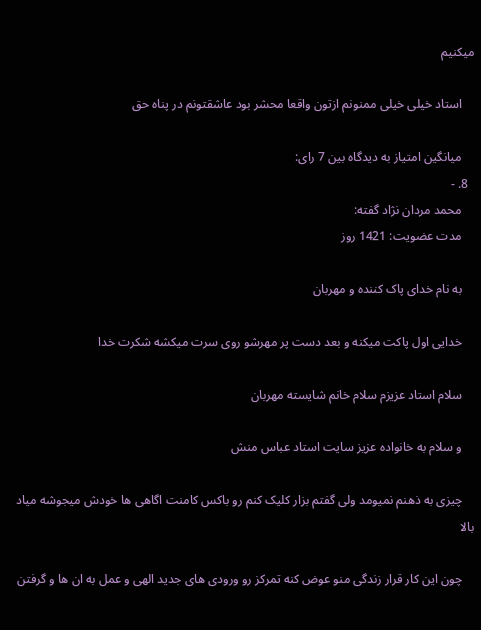میکنیم

    استاد خیلی خیلی ممنونم ازتون واقعا محشر بود عاشقتونم در پناه حق

    میانگین امتیاز به دیدگاه بین 7 رای:
  8. -
    محمد مردان نژاد گفته:
    مدت عضویت: 1421 روز

    به نام خدای پاک کننده و مهربان

    خدایی اول پاکت میکنه و بعد دست پر مهرشو روی سرت میکشه شکرت خدا

    سلام استاد عزیزم سلام خانم شایسته مهربان

    و سلام به خانواده عزیز سایت استاد عباس منش

    چیزی به ذهنم نمیومد ولی گفتم بزار کلیک کنم رو باکس کامنت اگاهی ها خودش میجوشه میاد بالا

    چون این کار قرار زندگی منو عوض کنه تمرکز رو ورودی های جدید الهی و عمل به ان ها و گرفتن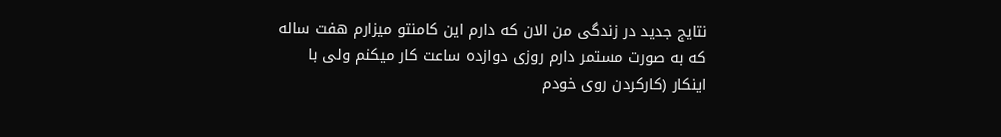نتایج جدید در زندگی من الان که دارم این کامنتو میزارم هفت ساله که به صورت مستمر دارم روزی دوازده ساعت کار میکنم ولی با اینکار (کارکردن روی خودم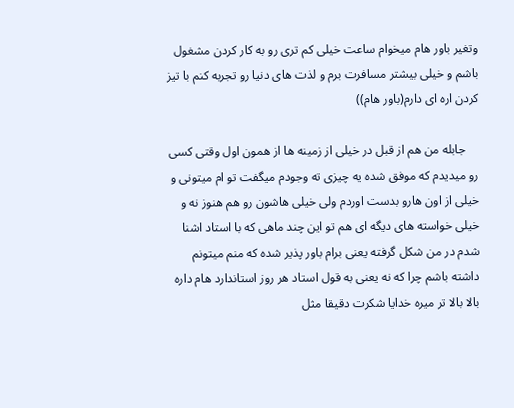وتغیر باور هام میخوام ساعت خیلی کم تری رو به کار کردن مشغول باشم و خیلی بیشتر مسافرت برم و لذت های دنیا رو تجربه کنم با تیز کردن اره ای دارم(باور هام))

    جابله من هم از قبل در خیلی از زمینه ها از همون اول وقتی کسی رو میدیدم که موفق شده یه چیزی ته وجودم میگفت تو ام میتونی و خیلی از اون هارو بدست اوردم ولی خیلی هاشون رو هم هنوز نه و خیلی خواسته های دیگه ای هم تو این چند ماهی که با استاد اشنا شدم در من شکل گرفته یعنی برام باور پذیر شده که منم میتونم داشته باشم چرا که نه یعنی به قول استاد هر روز استاندارد هام داره بالا بالا تر میره خدایا شکرت دقیقا مثل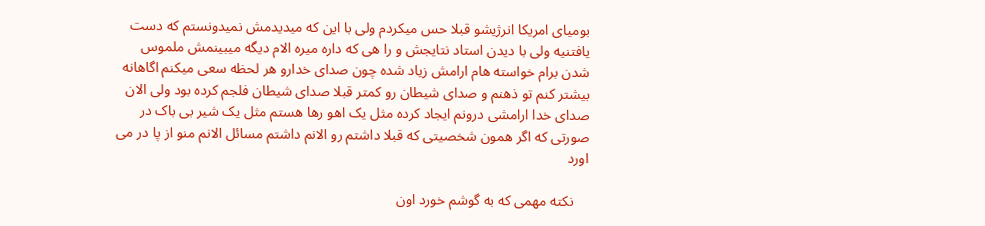بومیای امریکا انرژیشو قبلا حس میکردم ولی با این که میدیدمش نمیدونستم که دست یافتنیه ولی با دیدن استاد نتایجش و را هی که داره میره الام دیگه میبینمش ملموس شدن برام خواسته هام ارامش زیاد شده چون صدای خدارو هر لحظه سعی میکنم اگاهانه بیشتر کنم تو ذهنم و صدای شیطان رو کمتر قبلا صدای شیطان فلجم کرده بود ولی الان صدای خدا ارامشی درونم ایجاد کرده مثل یک اهو رها هستم مثل یک شیر بی باک در صورتی که اگر همون شخصیتی که قبلا داشتم رو الانم داشتم مسائل الانم منو از پا در می اورد

    نکته مهمی که به گوشم خورد اون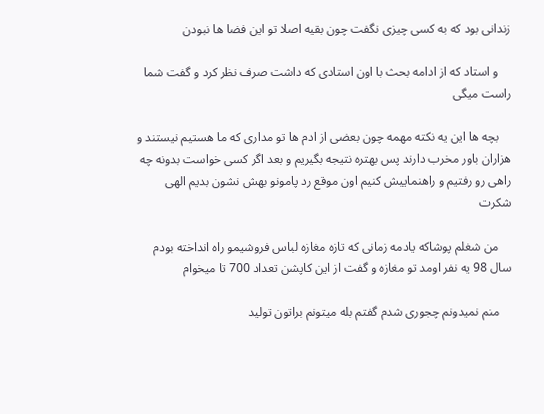زندانی بود که به کسی چیزی نگفت چون بقیه اصلا تو این فضا ها نبودن

    و استاد که از ادامه بحث با اون استادی که داشت صرف نظر کرد و گفت شما راست میگی

    بچه ها این یه نکته مهمه چون بعضی از ادم ها تو مداری که ما هستیم نیستند و هزاران باور مخرب دارند پس بهتره نتیجه بگیریم و بعد اگر کسی خواست بدونه چه راهی رو رفتیم و راهنماییش کنیم اون موقع رد پامونو بهش نشون بدیم الهی شکرت

    من شغلم پوشاکه یادمه زمانی که تازه مغازه لباس فروشیمو راه انداخته بودم سال 98 یه نفر اومد تو مغازه و گفت از این کاپشن تعداد 700 تا میخوام

    منم نمیدونم چجوری شدم گفتم بله میتونم براتون تولید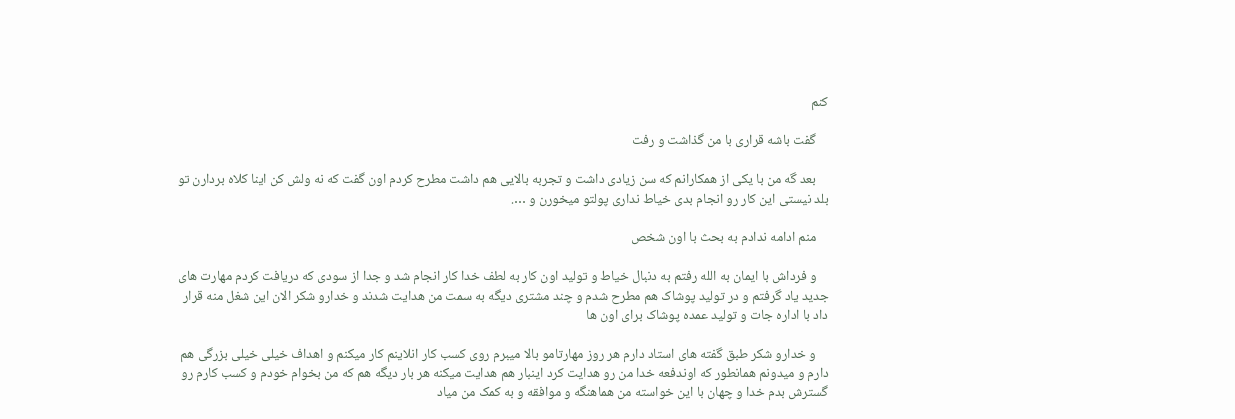کنم

    گفت باشه قراری با من گذاشت و رفت

    بعد گه من با یکی از همکارانم که سن زیادی داشت و تجربه بالایی هم داشت مطرح کردم اون گفت که نه ولش کن اینا کلاه بردارن تو بلد نیستی این کار رو انجام بدی خیاط نداری پولتو میخورن و ….

    منم ادامه ندادم به بحث با اون شخص

    و فرداش با ایمان به الله رفتم به دنبال خیاط و تولید اون کار به لطف خدا کار انجام شد و جدا از سودی که دریافت کردم مهارت های جدید یاد گرفتم و در تولید پوشاک هم مطرح شدم و چند مشتری دیگه به سمت من هدایت شدند و خدارو شکر الان این شغل منه قرار داد با اداره جات و تولید عمده پوشاک برای اون ها

    و خدارو شکر طبق گفته های استاد دارم هر روز مهارتامو بالا میبرم روی کسب کار انلاینم کار میکنم و اهداف خیلی خیلی بزرگی هم دارم و میدونم همانطور که اوندفعه خدا من رو هدایت کرد اینبار هم هدایت میکنه هر بار دیگه هم که من بخوام خودم و کسب کارم رو گسترش بدم خدا و چهان با این خواسته من هماهنگه و موافقه و به کمک من میاد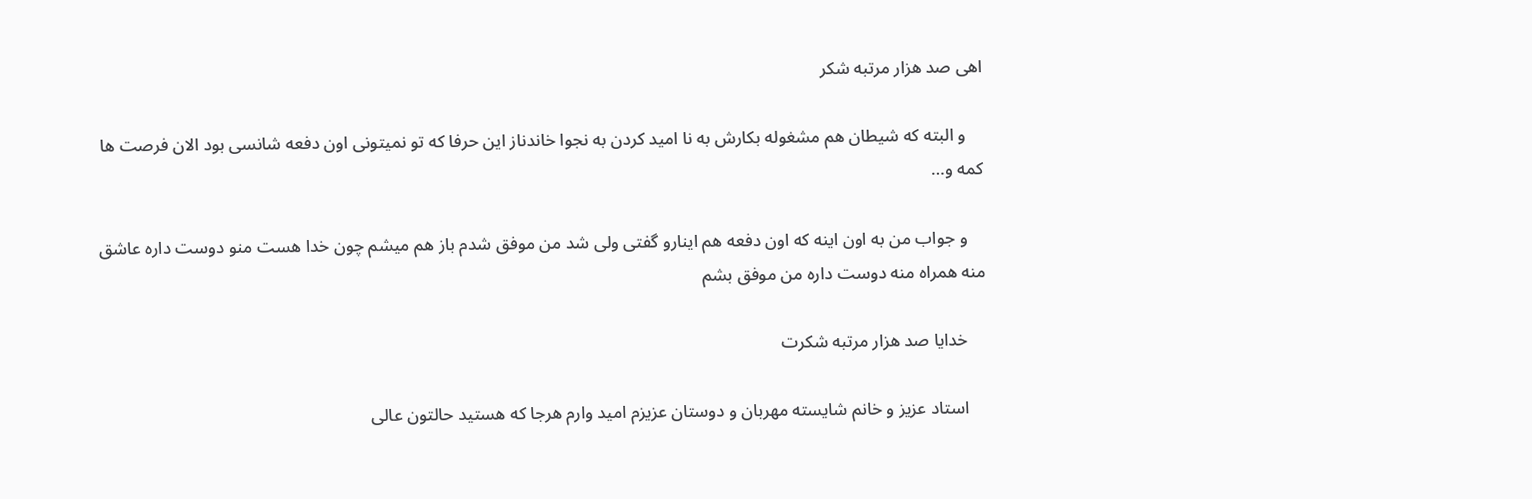اهی صد هزار مرتبه شکر

    و البته که شیطان هم مشغوله بکارش به نا امید کردن به نجوا خاندناز این حرفا که تو نمیتونی اون دفعه شانسی بود الان فرصت ها کمه و…

    و جواب من به اون اینه که اون دفعه هم اینارو گفتی ولی شد من موفق شدم باز هم میشم چون خدا هست منو دوست داره عاشق منه همراه منه دوست داره من موفق بشم

    خدایا صد هزار مرتبه شکرت

    استاد عزیز و خانم شایسته مهربان و دوستان عزیزم امید وارم هرجا که هستید حالتون عالی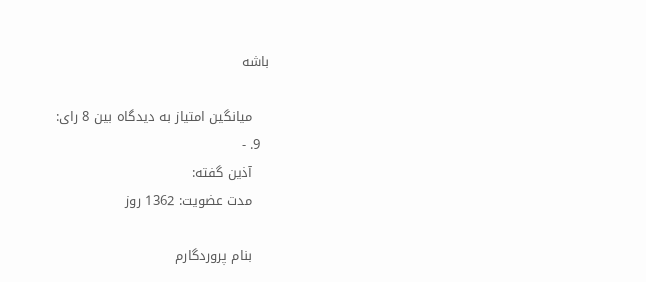باشه

    میانگین امتیاز به دیدگاه بین 8 رای:
  9. -
    آذین گفته:
    مدت عضویت: 1362 روز

    بنام پروردگارم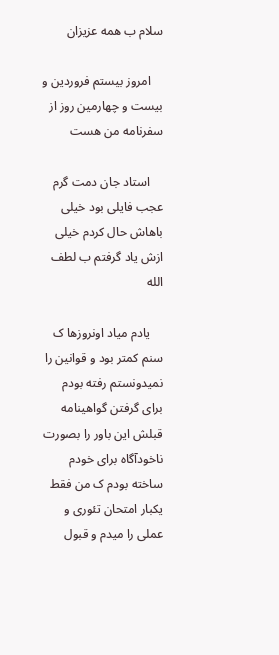سلام ب همه عزیزان

    امروز بیستم فروردین و بیست و چهارمین روز از سفرنامه من هست

    استاد جان دمت گرم عجب فایلی بود خیلی باهاش حال کردم خیلی ازش یاد گرفتم ب لطف الله

    یادم میاد اونروزها ک سنم کمتر بود و قوانین را نمیدونستم رفته بودم برای گرفتن گواهینامه قبلش این باور را بصورت ناخودآگاه برای خودم ساخته بودم ک من فقط یکبار امتحان تئوری و عملی را میدم و قبول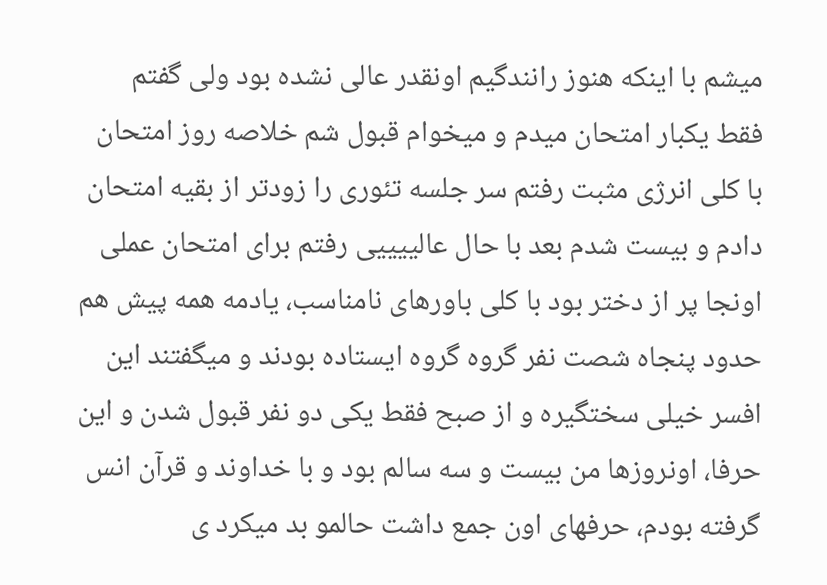میشم با اینکه هنوز رانندگیم اونقدر عالی نشده بود ولی گفتم فقط یکبار امتحان میدم و میخوام قبول شم خلاصه روز امتحان با کلی انرژی مثبت رفتم سر جلسه تئوری را زودتر از بقیه امتحان دادم و بیست شدم بعد با حال عالییییی رفتم برای امتحان عملی اونجا پر از دختر بود با کلی باورهای نامناسب، یادمه همه پیش هم حدود پنجاه شصت نفر گروه گروه ایستاده بودند و میگفتند این افسر خیلی سختگیره و از صبح فقط یکی دو نفر قبول شدن و این حرفا، اونروزها من بیست و سه سالم بود و با خداوند و قرآن انس گرفته بودم، حرفهای اون جمع داشت حالمو بد میکرد ی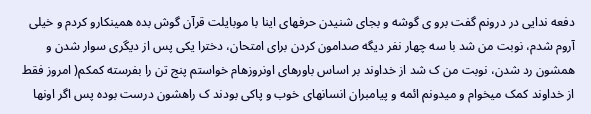دفعه ندایی در درونم گفت برو ی گوشه و بجای شنیدن حرفهای اینا با موبایلت قرآن گوش بده همینکارو کردم و خیلی آروم شدم، نوبت من شد با سه چهار نفر دیگه صدامون کردن برای امتحان، دخترا یکی پس از دیگری سوار شدن و همشون رد شدن، نوبت من ک شد از خداوند بر اساس باورهای اونروزهام خواستم پنج تن را بفرسته کمکم( امروز فقط از خداوند کمک میخوام و میدونم ائمه و پیامبران انسانهای خوب و پاکی بودند ک راهشون درست بوده پس اگر اونها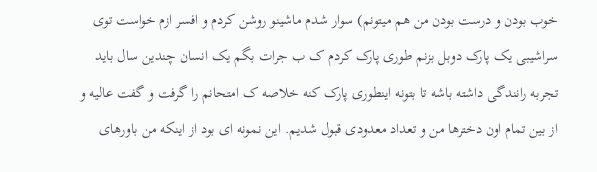خوب بودن و درست بودن من هم میتونم) سوار شدم ماشینو روشن کردم و افسر ازم خواست توی سراشیبی یک پارک دوبل بزنم طوری پارک کردم ک ب جرات بگم یک انسان چندین سال باید تجربه رانندگی داشته باشه تا بتونه اینطوری پارک کنه خلاصه ک امتحانم را گرفت و گفت عالیه و از بین تمام اون دخترها من و تعداد معدودی قبول شدیم. این نمونه ای بود از اینکه من باورهای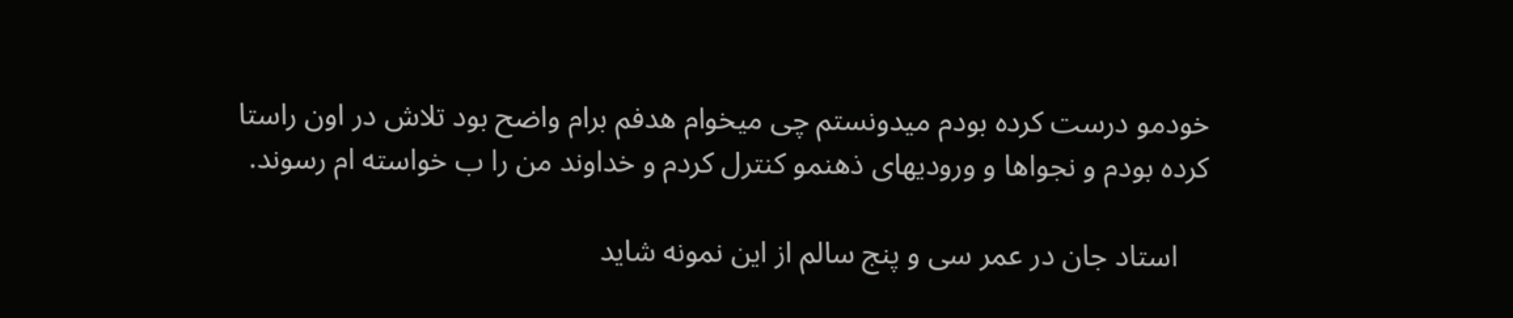خودمو درست کرده بودم میدونستم چی میخوام هدفم برام واضح بود تلاش در اون راستا کرده بودم و نجواها و ورودیهای ذهنمو کنترل کردم و خداوند من را ب خواسته ام رسوند.

    استاد جان در عمر سی و پنج سالم از این نمونه شاید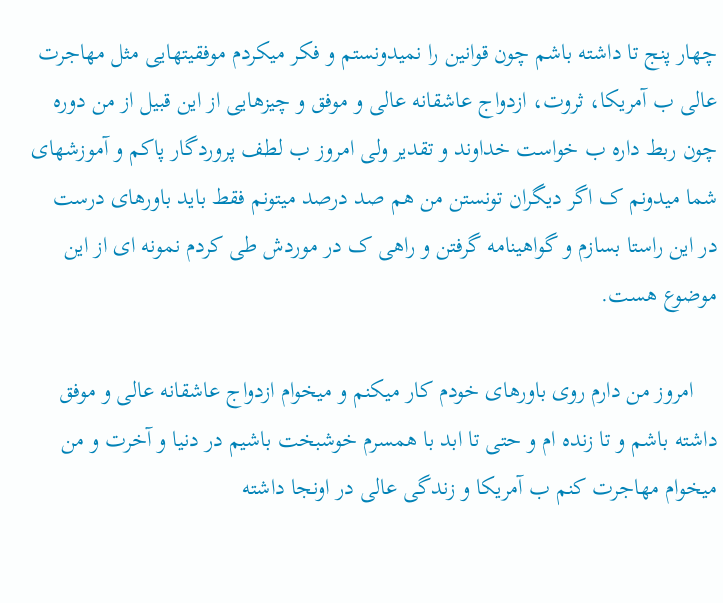چهار پنج تا داشته باشم چون قوانین را نمیدونستم و فکر میکردم موفقیتهایی مثل مهاجرت عالی ب آمریکا، ثروت، ازدواج عاشقانه عالی و موفق و چیزهایی از این قبیل از من دوره چون ربط داره ب خواست خداوند و تقدیر ولی امروز ب لطف پروردگار پاکم و آموزشهای شما میدونم ک اگر دیگران تونستن من هم صد درصد میتونم فقط باید باورهای درست در این راستا بسازم و گواهینامه گرفتن و راهی ک در موردش طی کردم نمونه ای از این موضوع هست.

    امروز من دارم روی باورهای خودم کار میکنم و میخوام ازدواج عاشقانه عالی و موفق داشته باشم و تا زنده ام و حتی تا ابد با همسرم خوشبخت باشیم در دنیا و آخرت و من میخوام مهاجرت کنم ب آمریکا و زندگی عالی در اونجا داشته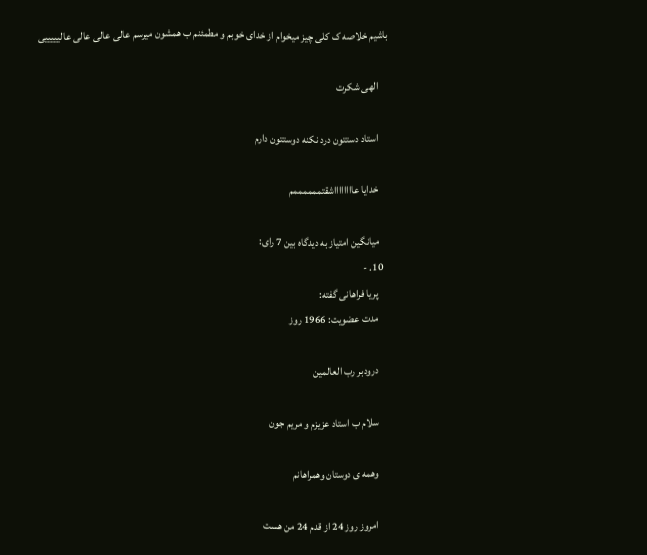باشیم خلاصه ک کلی چیز میخوام از خدای خوبم و مطمئنم ب همشون میرسم عالی عالی عالی عالیییییی

    الهی شکرت

    استاد دستتون درد نکنه دوستتون دارم

    خدایا عااااااااشقتممممممم

    میانگین امتیاز به دیدگاه بین 7 رای:
  10. -
    پریا فراهانی گفته:
    مدت عضویت: 1966 روز

    درودبر رب العالمین

    سلام ب استاد عزیزم و مریم جون

    وهمه ی دوستان وهمراهانم

    امروز روز 24 از قدم 24 من هست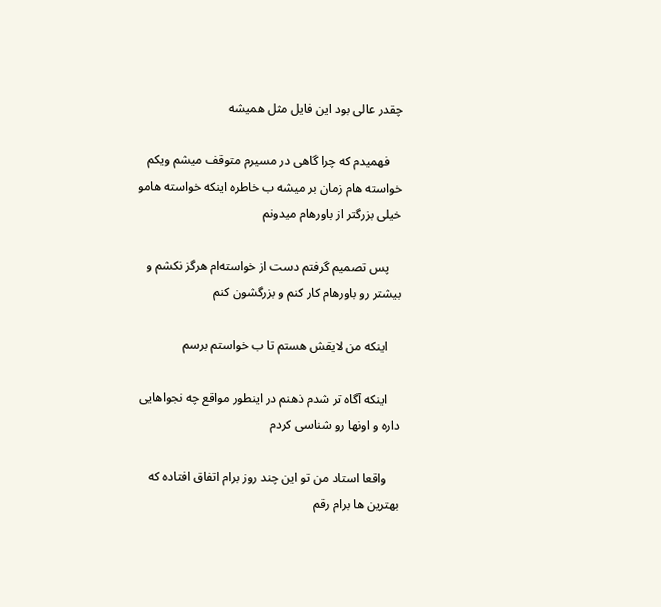چقدر عالی بود این فایل مثل همیشه

    فهمیدم که چرا گاهی در مسیرم متوقف میشم ویکم خواسته هام زمان بر میشه ب خاطره اینکه خواسته هامو خیلی بزرگتر از باورهام میدونم

    پس تصمیم گرفتم دست از خواسته‌ام هرگز نکشم و بیشتر رو باورهام کار کنم و بزرگشون کنم

    اینکه من لایقش هستم تا ب خواستم برسم

    اینکه آگاه تر شدم ذهنم در اینطور مواقع چه نجواهایی داره و اونها رو شناسی کردم

    واقعا استاد من تو این چند روز برام اتفاق افتاده که بهترین ها برام رقم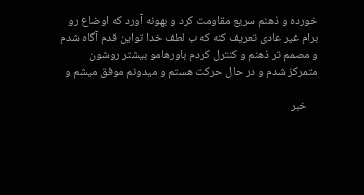خورده و ذهنم سریع مقاومت کرد و بهونه آورد که اوضاع رو برام غیر عادی تعریف کنه که ب لطف خدا تواین قدم آگاه شدم و مصمم تر ذهنم و کنترل کردم ‌باورهامو بیشتر روشون متمرکز شدم و در حال حرکت هستم و میدونم موفق میشم و

    خبر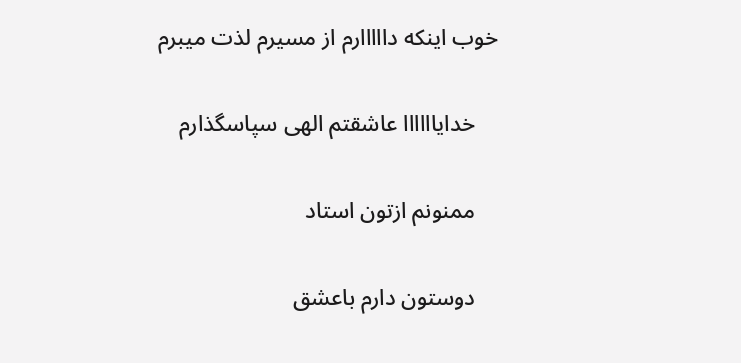خوب اینکه دااااارم از مسیرم لذت میبرم

    خدایاااااا عاشقتم الهی سپاسگذارم

    ممنونم ازتون استاد

    دوستون دارم باعشق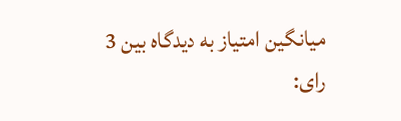میانگین امتیاز به دیدگاه بین 3 رای: